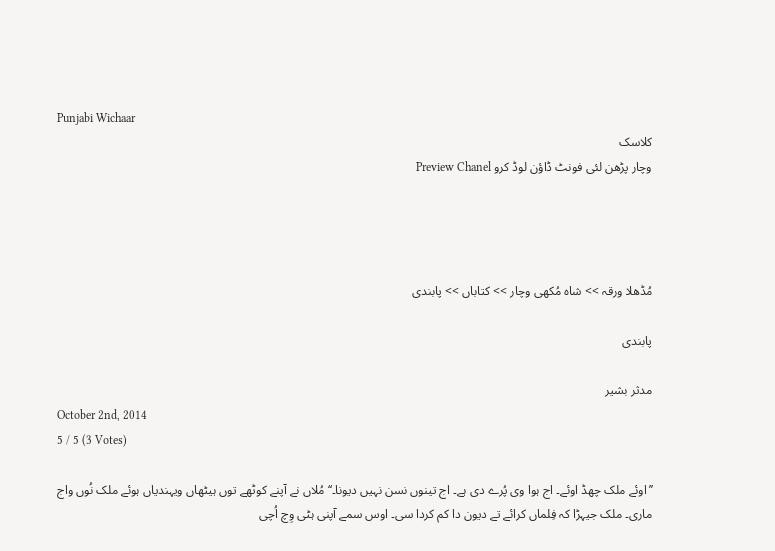Punjabi Wichaar
کلاسک
وچار پڑھن لئی فونٹ ڈاؤن لوڈ کرو Preview Chanel




مُڈھلا ورقہ >> شاہ مُکھی وچار >> کتاباں >> پابندی

پابندی

مدثر بشیر
October 2nd, 2014
5 / 5 (3 Votes)

’’اوئے ملک چھڈ اوئے۔ اج ہوا وی پُرے دی ہے۔ اج تینوں نسن نہیں دیونا۔‘‘ مُلاں نے آپنے کوٹھے توں ہیٹھاں ویہندیاں ہوئے ملک نُوں واج ماری۔ ملک جیہڑا کہ فِلماں کرائے تے دیون دا کم کردا سی۔ اوس سمے آپنی ہٹی وِچ اُچی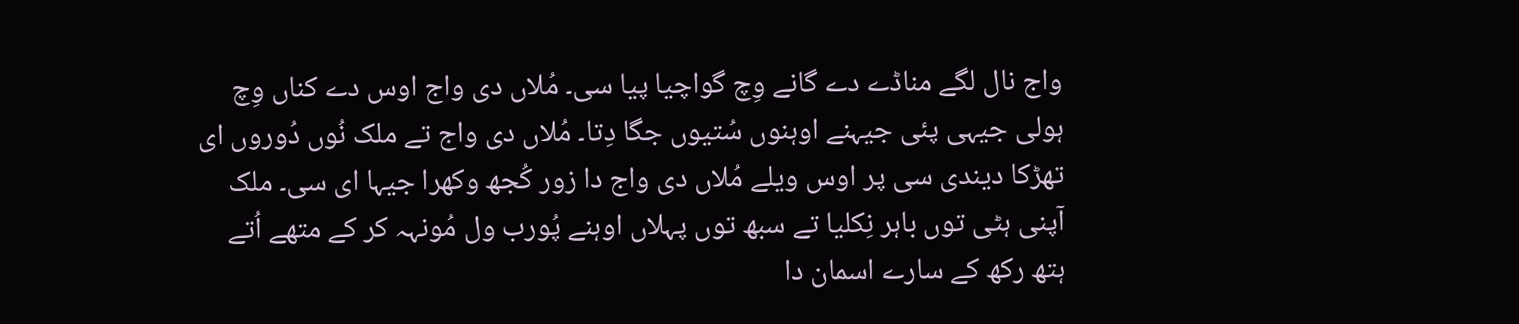واج نال لگے مناڈے دے گانے وِچ گواچیا پیا سی۔ مُلاں دی واج اوس دے کناں وِچ ہولی جیہی پئی جیہنے اوہنوں سُتیوں جگا دِتا۔ مُلاں دی واج تے ملک نُوں دُوروں ای تھڑکا دیندی سی پر اوس ویلے مُلاں دی واج دا زور کُجھ وکھرا جیہا ای سی۔ ملک آپنی ہٹی توں باہر نِکلیا تے سبھ توں پہلاں اوہنے پُورب ول مُونہہ کر کے متھے اُتے ہتھ رکھ کے سارے اسمان دا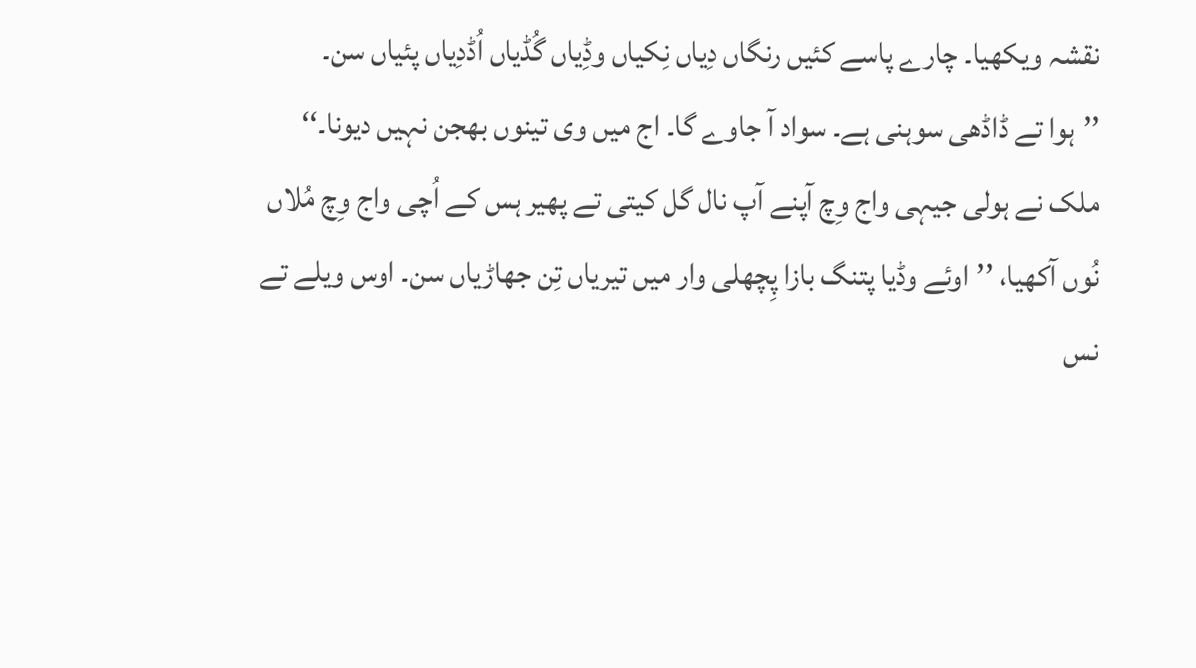نقشہ ویکھیا۔ چارے پاسے کئیں رنگاں دِیاں نِکیاں وڈِیاں گُڈیاں اُڈدِیاں پئیاں سن۔
’’ہوا تے ڈاڈھی سوہنی ہے۔ سواد آ جاوے گا۔ اج میں وی تینوں بھجن نہیں دیونا۔‘‘ ملک نے ہولی جیہی واج وِچ آپنے آپ نال گل کیتی تے پھیر ہس کے اُچی واج وِچ مُلاں نُوں آکھیا، ’’اوئے وڈیا پتنگ بازا پِچھلی وار میں تیریاں تِن جھاڑیاں سن۔ اوس ویلے تے نس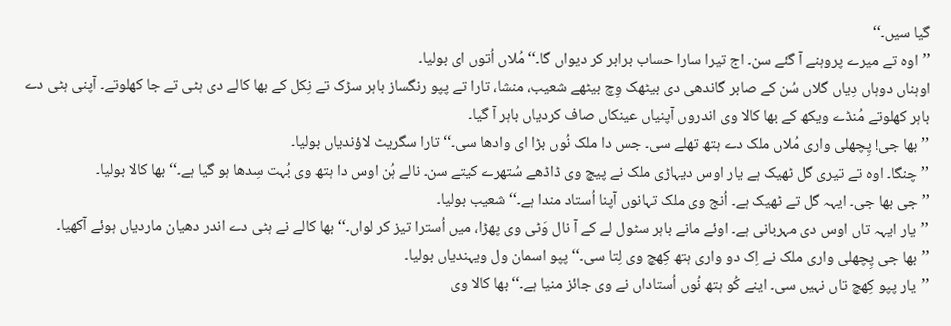گیا سیں۔‘‘
’’اوہ تے میرے پروہنے آ گئے سن۔ اج تیرا سارا حساب برابر کر دیواں گا۔‘‘ مُلاں اُتوں ای بولیا۔
اوہناں دوہاں دِیاں گلاں سُن کے صابر گاندھی دی بیٹھک وِچ بیٹھے شعیب، منشا، تارا تے پپو رنگساز باہر سڑک تے نِکل کے بھا کالے دی ہٹی تے جا کھلوتے۔ آپنی ہٹی دے باہر کھلوتے مُنڈے ویکھ کے بھا کالا وی اندروں آپنیاں عینکاں صاف کردیاں باہر آ گیا۔
’’بھا جی! پِچھلی واری مُلاں ملک دے ہتھ تھلے سی۔ جس دا ملک نُوں بڑا ای وادھا سی۔‘‘ تارا سگریٹ لاؤندیاں بولیا۔
’’چنگا۔ اوہ تے تیری گل ٹھیک ہے یار اوس دیہاڑی ملک نے پیچ وی ڈاڈھے سُتھرے کیتے سن۔ نالے ہُن اوس دا ہتھ وی بُہت سِدھا ہو گیا ہے۔‘‘ بھا کالا بولیا۔
’’جی بھا جی۔ ایہہ گل تے ٹھیک ہے۔ اُنج وی ملک تہانوں آپنا اُستاد مندا ہے۔‘‘ شعیب بولیا۔
’’یار ایہہ تاں اوس دی مہربانی ہے۔ اوئے مانے باہر سٹول لے کے آ نال وَٹی وی پھڑا، میں اُسترا تیز کر لواں۔‘‘ بھا کالے نے ہٹی دے اندر دھیان ماردیاں ہوئے آکھیا۔
’’بھا جی پِچھلی واری ملک نے اِک دو واری ہتھ کِھچ وی لِتا سی۔‘‘ پپو اسمان ول ویہندیاں بولیا۔
’’یار پپو کِھچ تاں نہیں سی۔ اینے کُو ہتھ نُوں اُستاداں نے وی جائز منیا ہے۔‘‘ بھا کالا وی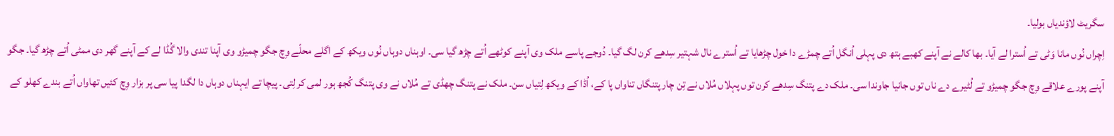سگریٹ لاؤندیاں بولیا۔
اِچراں نُوں مانا وَٹی تے اُسترا لے آیا۔ بھا کالے نے آپنے کھبے ہتھ دی پہلی اُنگل اُتے چمڑے دا خول چڑھایا تے اُسترے نال شہتیر سِدھے کرن لگ گیا۔ دُوجے پاسے ملک وی آپنے کوٹھے اُتے چڑھ گیا سی۔ اوہناں دوہاں نُوں ویکھ کے اگلے محلّے وِچ جگو چمیڑو وی آپنا تندی والا گُڈا لے کے آپنے گھر دی ممٹی اُتے چڑھ گیا۔ جگو آپنے پورے علاقے وِچ جگو چمیڑو تے لُٹیرے دے ناں توں جانیا جاوندا سی۔ ملک دے پتنگ سِدھے کرن توں پہلاں مُلاں نے تِن چار پتنگاں تناواں پا کے، اُڈا کے ویکھ لِتیاں سن۔ ملک نے پتنگ چھڈی تے مُلاں نے وی پتنگ کُجھ ہور لمی کر لِتی۔ پیچا تے ایہناں دوہاں دا لگدا پیا سی پر بزار وِچ کئیں تھاواں اُتے بندے کھلو کے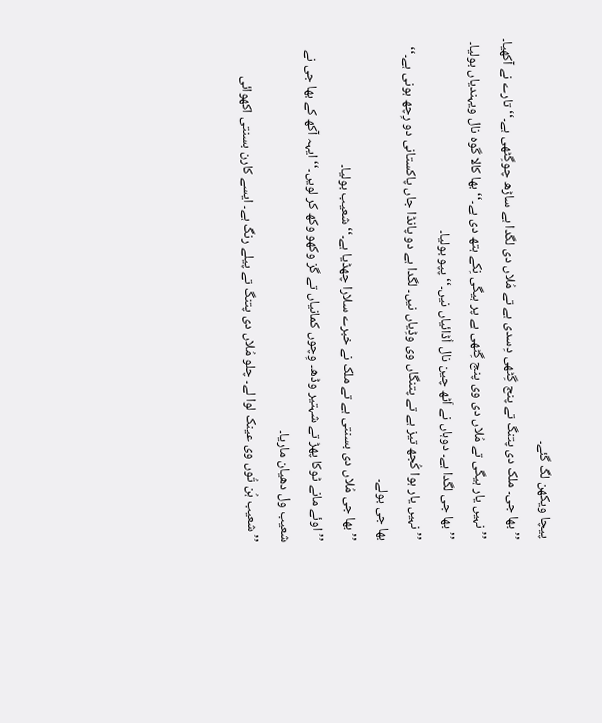پیچا ویکھن لگ گئے۔
’’بھا جی۔ ملک دی پتنگ تے پنج گِٹھی دِسدی ہے تے مُلاں دی لگدا ہے ساڑھ چوگِٹھی ہے۔‘‘ تارے نے آکھیا۔
’’نہیں یار ہیگی تے مُلاں دی وی پنج گِٹھی ہے پر ہیگی نِکے ہتھ دی ہے۔‘‘ بھا کالا گوہ نال ویہندیاں بولیا۔
’’بھا جی لگدا ہے۔ دوہاں نے اَٹھ چین نال اُڈائیاں نیں۔‘‘ پپو بولیا۔
’’نہیں یار ہوا کُجھ تیز ہے تے پتنگاں وی وڈِیاں نیں۔ لگدا ہے دو پانڈا جاں پاکستانی دو رِچھ ہونی ہے۔‘‘ بھا جی بولے۔
’’بھا جی مُلاں دی بسنتی ہے تے ملک نے خبرے سلارا چھڈیا ہے۔‘‘ شعیب بولیا۔
’’اوئے مانے ٹوکا پھڑ تے شہتیر وڈھ۔ وِچوں کمانیاں تے گز وکھو وکھ کر لویں۔‘‘ ایہہ آکھ کے بھا جی نے شعیب ول دھیان ماریا۔
’’شعیب ہُن تُوں وی عینک لوا لے۔ چلو مُلاں دی پتنگ تے پیلے رنگ ہے۔ ایسے کارن بسنتی اکھوائی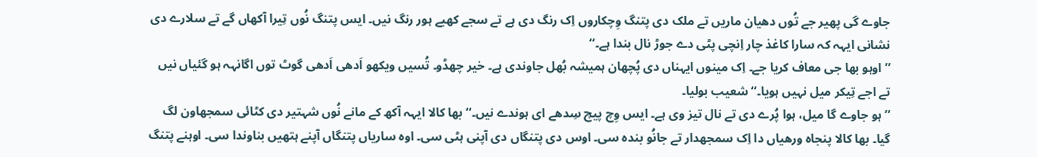جاوے گی پھیر جے تُوں دھیان ماریں تے ملک دی پتنگ وِچکاروں اِک رنگ دی ہے تے سجے کھبے ہور رنگ نیں۔ ایس پتنگ نُوں تِیرا آکھاں گے تے سلارے دی نشانی ایہہ کہ سارا کاغذ چار اِنچی پٹی دے جوڑ نال بندا ہے۔‘‘
’’اوہو بھا جی معاف کریا جے۔ اِک مینوں ایہناں دی پُچھان ہمیشہ بُھل جاوندی ہے۔ خیر چھڈو۔ تُسیں ویکھو اَدھی اَدھی گوٹ توں اگانہہ ہو گئیاں نیں تے اجے تِیکر میل نہیں ہویا۔‘‘ شعیب بولیا۔
’’ہو جاوے گا میل، ہوا پُرے دی تے نال تیز وی ہے۔ ایس وِچ پیچ سِدھے ای ہوندے نیں۔‘‘ بھا کالا ایہہ آکھ کے مانے نُوں شہتیر دی کٹائی سمجھاون لگ گیا۔ بھا کالا پنجاہ ورھیاں دا اِک سمجھدار تے جانُو بندہ سی۔ اوس دی پتنگاں دی آپنی ہٹی سی۔ اوہ ساریاں پتنگاں آپنے ہتھیں بناوندا سی۔ اوہنے پتنگ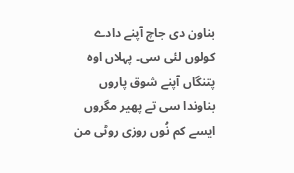بناون دی جاچ آپنے دادے کولوں لئی سی۔ پہلاں اوہ پتنگاں آپنے شوق پاروں بناوندا سی تے پھیر مگروں ایسے کم نُوں روزی روٹی من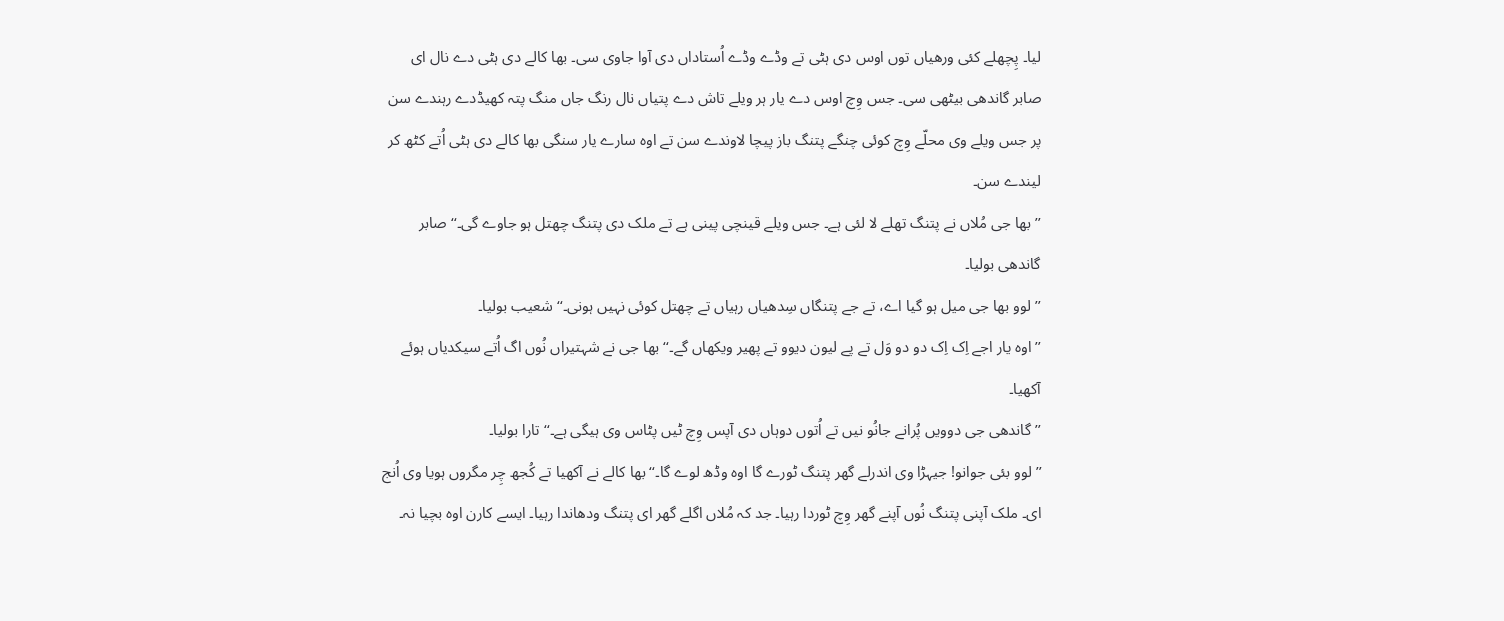لیا۔ پِچھلے کئی ورھیاں توں اوس دی ہٹی تے وڈے وڈے اُستاداں دی آوا جاوی سی۔ بھا کالے دی ہٹی دے نال ای صابر گاندھی بیٹھی سی۔ جس وِچ اوس دے یار ہر ویلے تاش دے پتیاں نال رنگ جاں منگ پتہ کھیڈدے رہندے سن پر جس ویلے وی محلّے وِچ کوئی چنگے پتنگ باز پیچا لاوندے سن تے اوہ سارے یار سنگی بھا کالے دی ہٹی اُتے کٹھ کر لیندے سن۔
’’بھا جی مُلاں نے پتنگ تھلے لا لئی ہے۔ جس ویلے قینچی پینی ہے تے ملک دی پتنگ چھتل ہو جاوے گی۔‘‘ صابر گاندھی بولیا۔
’’لوو بھا جی میل ہو گیا اے، تے جے پتنگاں سِدھیاں رہیاں تے چھتل کوئی نہیں ہونی۔‘‘ شعیب بولیا۔
’’اوہ یار اجے اِک اِک دو دو وَل تے پے لیون دیوو تے پھیر ویکھاں گے۔‘‘ بھا جی نے شہتیراں نُوں اگ اُتے سیکدیاں ہوئے آکھیا۔
’’گاندھی جی دوویں پُرانے جانُو نیں تے اُتوں دوہاں دی آپس وِچ ٹیں پٹاس وی ہیگی ہے۔‘‘ تارا بولیا۔
’’لوو بئی جوانو! جیہڑا وی اندرلے گھر پتنگ ٹورے گا اوہ وڈھ لوے گا۔‘‘ بھا کالے نے آکھیا تے کُجھ چِر مگروں ہویا وی اُنج ای۔ ملک آپنی پتنگ نُوں آپنے گھر وِچ ٹوردا رہیا۔ جد کہ مُلاں اگلے گھر ای پتنگ ودھاندا رہیا۔ ایسے کارن اوہ بچیا نہ۔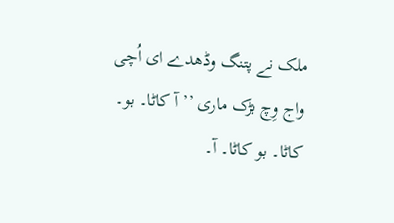ملک نے پتنگ وڈھدے ای اُچی واج وِچ بڑک ماری ’’آ کاٹا۔ بو۔ کاٹا۔ بو کاٹا۔ آ۔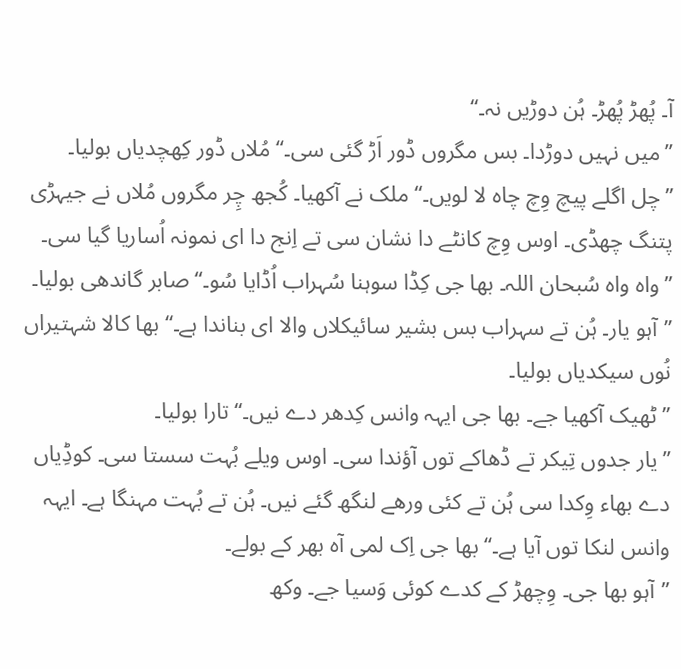آ۔ پُھڑ پُھڑ۔ ہُن دوڑیں نہ۔‘‘
’’میں نہیں دوڑدا۔ بس مگروں ڈور اَڑ گئی سی۔‘‘ مُلاں ڈور کِھچدیاں بولیا۔
’’چل اگلے پیچ وِچ چاہ لا لویں۔‘‘ ملک نے آکھیا۔ کُجھ چِر مگروں مُلاں نے جیہڑی پتنگ چھڈی۔ اوس وِچ کانٹے دا نشان سی تے اِنج دا ای نمونہ اُساریا گیا سی۔
’’واہ واہ سُبحان اللہ۔ بھا جی کِڈا سوہنا سُہراب اُڈایا سُو۔‘‘ صابر گاندھی بولیا۔
’’آہو یار۔ ہُن تے سہراب بس بشیر سائیکلاں والا ای بناندا ہے۔‘‘ بھا کالا شہتیراں نُوں سیکدیاں بولیا۔
’’ٹھیک آکھیا جے۔ بھا جی ایہہ وانس کِدھر دے نیں۔‘‘ تارا بولیا۔
’’یار جدوں تِیکر تے ڈھاکے توں آؤندا سی۔ اوس ویلے بُہت سستا سی۔ کوڈِیاں دے بھاء وِکدا سی ہُن تے کئی ورھے لنگھ گئے نیں۔ ہُن تے بُہت مہنگا ہے۔ ایہہ وانس لنکا توں آیا ہے۔‘‘ بھا جی اِک لمی آہ بھر کے بولے۔
’’آہو بھا جی۔ وِچھڑ کے کدے کوئی وَسیا جے۔ وکھ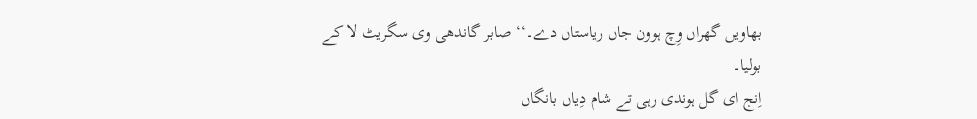بھاویں گھراں وِچ ہوون جاں ریاستاں دے۔‘‘ صابر گاندھی وی سگریٹ لا کے بولیا۔
اِنج ای گل ہوندی رہی تے شام دِیاں بانگاں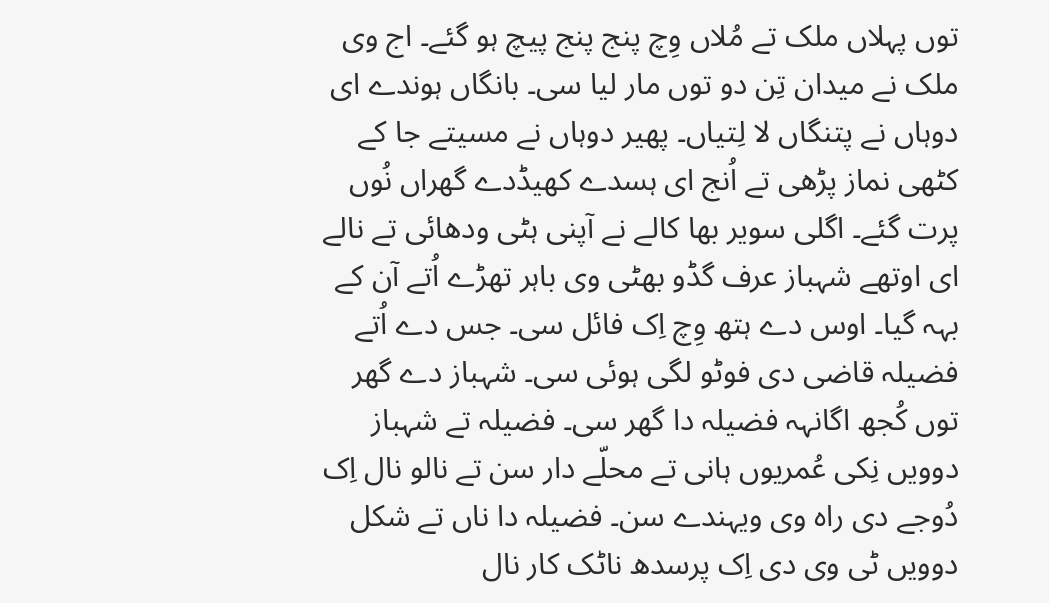توں پہلاں ملک تے مُلاں وِچ پنج پنج پیچ ہو گئے۔ اج وی ملک نے میدان تِن دو توں مار لیا سی۔ بانگاں ہوندے ای دوہاں نے پتنگاں لا لِتیاں۔ پھیر دوہاں نے مسیتے جا کے کٹھی نماز پڑھی تے اُنج ای ہسدے کھیڈدے گھراں نُوں پرت گئے۔ اگلی سویر بھا کالے نے آپنی ہٹی ودھائی تے نالے ای اوتھے شہباز عرف گڈو بھٹی وی باہر تھڑے اُتے آن کے بہہ گیا۔ اوس دے ہتھ وِچ اِک فائل سی۔ جس دے اُتے فضیلہ قاضی دی فوٹو لگی ہوئی سی۔ شہباز دے گھر توں کُجھ اگانہہ فضیلہ دا گھر سی۔ فضیلہ تے شہباز دوویں نِکی عُمریوں ہانی تے محلّے دار سن تے نالو نال اِک دُوجے دی راہ وی ویہندے سن۔ فضیلہ دا ناں تے شکل دوویں ٹی وی دی اِک پرسدھ ناٹک کار نال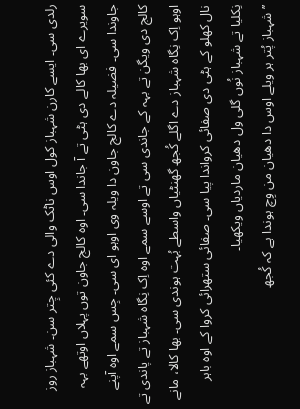رلدی سی۔ ایسے کارن شہباز کول اوس ناٹک والی دے کئی چِتر سن۔ شہباز روز سویرے ای بھا کالے دی ہٹی تے آ جاندا سی۔ اوہ کالج جاون توں پہلاں اوتھے بہہ جاوندا سی۔ فضیلہ دے کالج جاون دا ویلہ وی اوہو ای سی۔ جِس سمے اوہ آپنے کالج دی ویگن تے بہہ کے جاندی سی تے اوسے سمے اوہ اِک نِگاہ شہباز تے پاندی تے اوہو اِک نِگاہ شہباز دے اگلے کُجھ گھنٹیاں واسطے بُہت ہوندی سی۔ بھا کالا، مانے نال کھلو کے ہٹی دی صفائی کرواندا پیا سی۔ صفائی ستھرائی کروا کے اوہ باہر نِکلیا تے شہباز نُوں گلی ول دھیان ماردیاں ویکھیا۔
’’شہباز پُتر ہر ویلے اوس دا دھیان من وِچ ہوندا ہے کہ کُجھ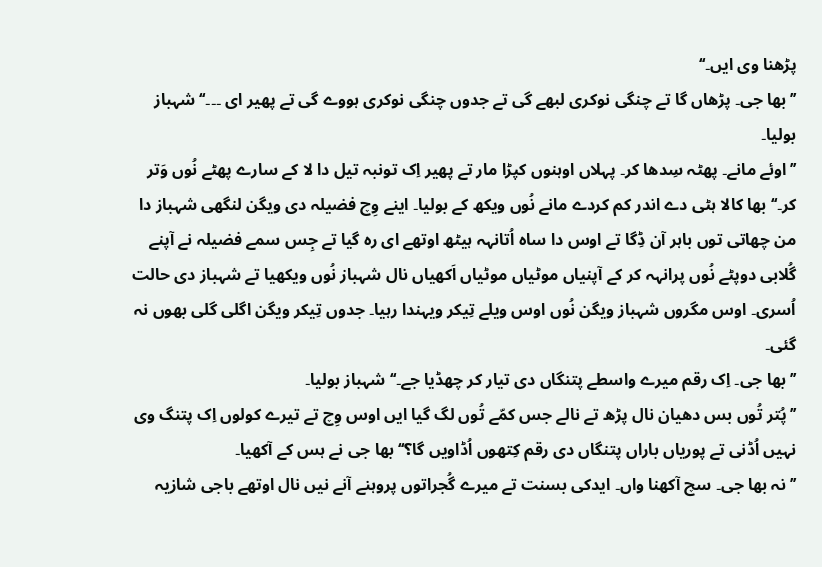پڑھنا وی ایں۔‘‘
’’بھا جی۔ پڑھاں گا تے چنگی نوکری لبھے گی تے جدوں چنگی نوکری ہووے گی تے پھیر ای ۔۔۔‘‘ شہباز بولیا۔
’’اوئے مانے۔ پھٹہ سِدھا کر۔ پہلاں اوہنوں کپڑا مار تے پھیر اِک تونبہ تیل دا لا کے سارے پھٹے نُوں وَتر کر۔‘‘ بھا کالا ہٹی دے اندر کم کردے مانے نُوں ویکھ کے بولیا۔ اینے وِچ فضیلہ دی ویگن لنگھی شہباز دا من چھاتی توں باہر آن ڈِگا تے اوس دا ساہ اُتانہہ ہیٹھ اوتھے ای رہ گیا تے جِس سمے فضیلہ نے آپنے گُلابی دوپٹے نُوں پرانہہ کر کے آپنیاں موٹیاں موٹیاں اَکھیاں نال شہباز نُوں ویکھیا تے شہباز دی حالت اُسری۔ اوس مگروں شہباز ویگن نُوں اوس ویلے تِیکر ویہندا رہیا۔ جدوں تِیکر ویگن اگلی گلی بھوں نہ گئی۔
’’بھا جی۔ اِک رقم میرے واسطے پتنگاں دی تیار کر چھڈیا جے۔‘‘ شہباز بولیا۔
’’پُتر تُوں بس دھیان نال پڑھ تے نالے جس کمّے تُوں لگ گیا ایں اوس وِچ تے تیرے کولوں اِک پتنگ وی نہیں اُڈنی تے پوریاں باراں پتنگاں دی رقم کِتھوں اُڈاویں گا؟‘‘ بھا جی نے ہس کے آکھیا۔
’’نہ بھا جی۔ سچ آکھنا واں۔ ایدکی بسنت تے میرے گُجراتوں پروہنے آنے نیں نال اوتھے باجی شازیہ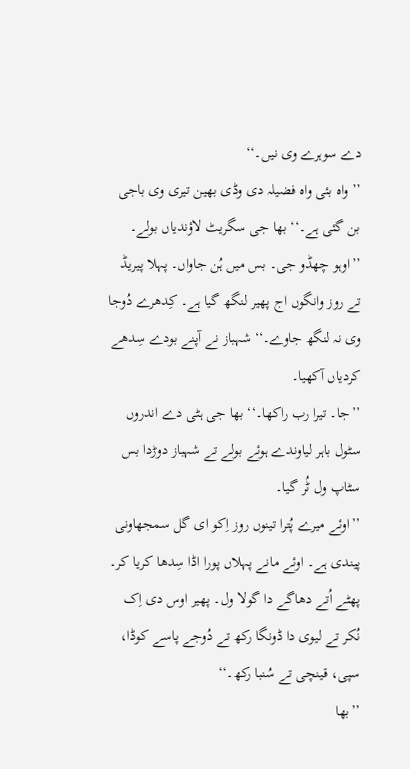دے سوہرے وی نیں۔‘‘
’’واہ بئی واہ فضیلہ دی وڈی بھین تیری وی باجی بن گئی ہے۔‘‘ بھا جی سگریٹ لاؤندیاں بولے۔
’’اوہو چھڈو جی۔ بس میں ہُن جاواں۔ پہلا پیریڈ تے روز وانگوں اج پھیر لنگھ گیا ہے۔ کِدھرے دُوجا وی نہ لنگھ جاوے۔‘‘ شہباز نے آپنے بودے سِدھے کردیاں آکھیا۔
’’جا۔ تیرا رب راکھا۔‘‘ بھا جی ہٹی دے اندروں سٹول باہر لیاوندے ہوئے بولے تے شہباز دوڑدا بس سٹاپ ول ٹُر گیا۔
’’اوئے میرے پُترا تینوں روز اِکو ای گل سمجھاونی پیندی ہے۔ اوئے مانے پہلاں پورا اڈا سِدھا کریا کر۔ پھٹے اُتے دھاگے دا گولا ول۔ پھیر اوس دی اِک نُکر تے لیوی دا ڈونگا رکھ تے دُوجے پاسے کوڈا، سپی، قینچی تے سُنبا رکھ۔‘‘
’’بھا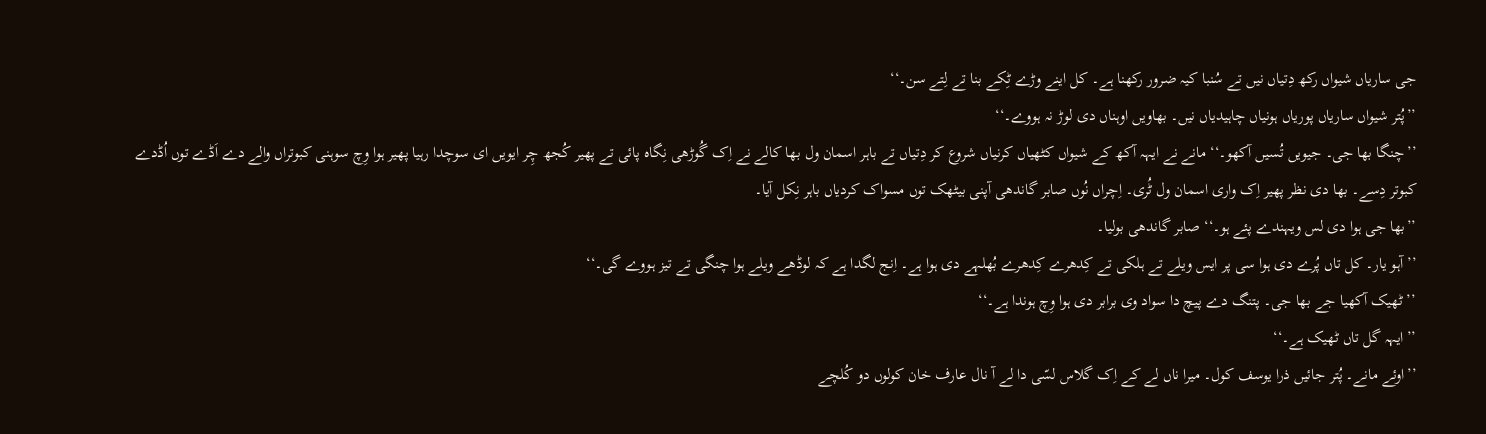جی ساریاں شیواں رکھ دِتیاں نیں تے سُنبا کیہ ضرور رکھنا ہے۔ کل اینے وڑے ٹِکے بنا تے لِتے سن۔‘‘
’’پُتر شیواں ساریاں پوریاں ہونیاں چاہیدیاں نیں۔ بھاویں اوہناں دی لوڑ نہ ہووے۔‘‘
’’چنگا بھا جی۔ جیویں تُسیں آکھو۔‘‘ مانے نے ایہہ آکھ کے شیواں کٹھیاں کرنیاں شروع کر دِتیاں تے باہر اسمان ول بھا کالے نے اِک گُوڑھی نِگاہ پائی تے پھیر کُجھ چِر ایویں ای سوچدا رہیا پھیر ہوا وِچ سوہنی کبوتراں والے دے اَڈے توں اُڈدے کبوتر دِسے۔ بھا دی نظر پھیر اِک واری اسمان ول ٹُری۔ اِچراں نُوں صابر گاندھی آپنی بیٹھک توں مسواک کردیاں باہر نِکل آیا۔
’’بھا جی ہوا دی لس ویہندے پئے ہو۔‘‘ صابر گاندھی بولیا۔
’’آہو یار۔ کل تاں پُرے دی ہوا سی پر ایس ویلے تے ہلکی تے کِدھرے کِدھرے بُھلہے دی ہوا ہے۔ اِنج لگدا ہے کہ لوڈھے ویلے ہوا چنگی تے تیز ہووے گی۔‘‘
’’ٹھیک آکھیا جے بھا جی۔ پتنگ دے پیچ دا سواد وی برابر دی ہوا وِچ ہوندا ہے۔‘‘
’’ایہہ گل تاں ٹھیک ہے۔‘‘
’’اوئے مانے۔ پُتر جائیں ذرا یوسف کول۔ میرا ناں لے کے اِک گلاس لسّی دا لے آ نال عارف خان کولوں دو کُلچے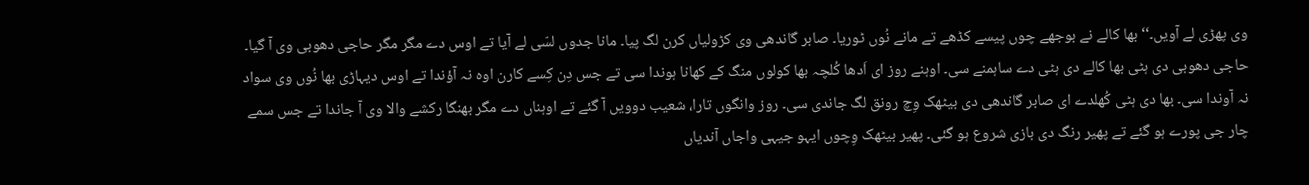وی پھڑی لے آویں۔‘‘ بھا کالے نے بوجھے چوں پیسے کڈھے تے مانے نُوں ٹوریا۔ صابر گاندھی وی کڑولیاں کرن لگ پیا۔ مانا جدوں لسّی لے آیا تے اوس دے مگر مگر حاجی دھوبی وی آ گیا۔ حاجی دھوبی دی ہٹی بھا کالے دی ہٹی دے ساہمنے سی۔ اوہنے روز ای اَدھا کُلچہ بھا کولوں منگ کے کھانا ہوندا سی تے جس دِن کِسے کارن اوہ نہ آؤندا تے اوس دیہاڑی بھا نُوں وی سواد نہ آوندا سی۔ بھا دی ہٹی کُھلدے ای صابر گاندھی دی بیٹھک وِچ رونق لگ جاندی سی۔ روز وانگوں تارا، شعیب دوویں آ گئے تے اوہناں دے مگر بھنگا رکشے والا وی آ جاندا تے جس سمے چار جی پورے ہو گئے تے پھیر رنگ دی بازی شروع ہو گئی۔ پھیر بیٹھک وِچوں ایہو جیہی واجاں آندیاں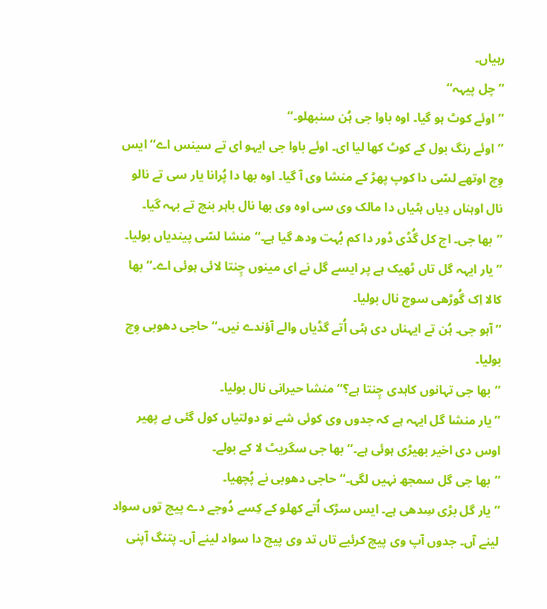رہیاں۔
’’چل پیہہ‘‘
’’اوئے کوٹ ہو گیا۔ اوہ باوا جی ہُن سنبھلو۔‘‘
’’اوئے رنگ بول کے کوٹ کھا لیا ای۔ اوئے باوا جی ایہو ای تے سینس اے‘‘ ایس وِچ اوتھے لسّی دا کوپ پھڑ کے منشا وی آ گیا۔ اوہ بھا دا پُرانا یار سی تے نالو نال اوہناں دِیاں ہٹیاں دا مالک وی سی اوہ وی بھا نال باہر بنچ تے بہہ گیا۔
’’بھا جی۔ اج کل گُڈی ڈور دا کم بُہت ودھ گیا ہے۔‘‘ منشا لسّی پیندیاں بولیا۔
’’یار ایہہ گل تاں ٹھیک ہے پر ایسے گل نے ای مینوں چِنتا لائی ہوئی اے۔‘‘ بھا کالا اِک گُوڑھی سوچ نال بولیا۔
’’آہو جی۔ ہُن تے ایہناں دی ہٹی اُتے گڈیاں والے آؤندے نیں۔‘‘ حاجی دھوبی وِچ بولیا۔
’’بھا جی تہانوں کاہدی چِنتا ہے؟‘‘ منشا حیرانی نال بولیا۔
’’یار منشا گل ایہہ ہے کہ جدوں وی کوئی شے نو دولتیاں کول گئی ہے پھیر اوس دی اخیر بھیڑی ہوئی ہے۔‘‘ بھا جی سگریٹ لا کے بولے۔
’’بھا جی گل سمجھ نہیں لگی۔‘‘ حاجی دھوبی نے پُچھیا۔
’’یار گل بڑی سِدھی ہے۔ ایس سڑک اُتے کھلو کے کِسے دُوجے دے پیچ توں سواد لینے آں۔ جدوں آپ وی پیچ کرئیے تاں تد وی پیچ دا سواد لینے آں۔ پتنگ آپنی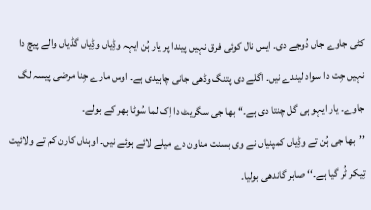کٹی جاوے جاں دُوجے دی۔ ایس نال کوئی فرق نہیں پیندا پر یار ہُن ایہہ وڈِیاں وڈِیاں گڈیاں والے پیچ دا نہیں جِت دا سواد لیندے نیں۔ اگلے دی پتنگ وڈھی جانی چاہیدی ہے۔ اوس مارے جِنا مرضی پیسہ لگ جاوے۔ یار ایہو ہی گل چنتا دی ہے۔‘‘ بھا جی سگریٹ دا اِک لما سُوٹا بھر کے بولے۔
’’بھا جی ہُن تے وڈِیاں کمپنیاں نے وی بسنت مناون دے میلے لائے ہوئے نیں۔ اوہناں کارن کم تے ولائیت تِیکر ٹُر گیا ہے۔‘‘ صابر گاندھی بولیا۔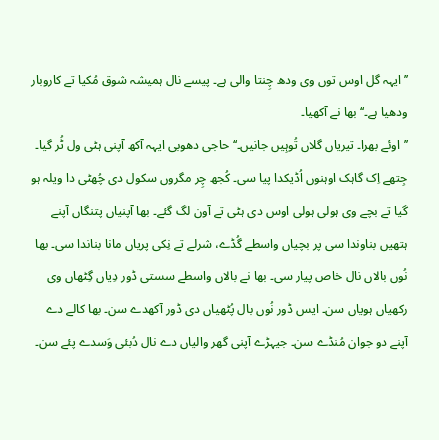’’ایہہ گل اوس توں وی ودھ چِنتا والی ہے۔ پیسے نال ہمیشہ شوق مُکیا تے کاروبار ودھیا ہے۔‘‘ بھا نے آکھیا۔
’’اوئے بھرا۔ تیریاں گلاں تُوہِیں جانیں۔‘‘ حاجی دھوبی ایہہ آکھ آپنی ہٹی ول ٹُر گیا۔ جِتھے اِک گاہک اوہنوں اُڈیکدا پیا سی۔ کُجھ چِر مگروں سکول دی چُھٹی دا ویلہ ہو گیا تے بچے وی ہولی ہولی اوس دی ہٹی تے آون لگ گئے۔ بھا آپنیاں پتنگاں آپنے ہتھیں بناوندا سی پر بچیاں واسطے گُڈے، شرلے تے نِکی پریاں مانا بناندا سی۔ بھا نُوں بالاں نال خاص پیار سی۔ بھا نے بالاں واسطے سستی ڈور دِیاں گِٹھاں وی رکھیاں ہویاں سن۔ ایس ڈور نُوں بال پُٹھیاں دی ڈور آکھدے سن۔ بھا کالے دے آپنے دو جوان مُنڈے سن۔ جیہڑے آپنی گھر والیاں دے نال دُبئی وَسدے پئے سن۔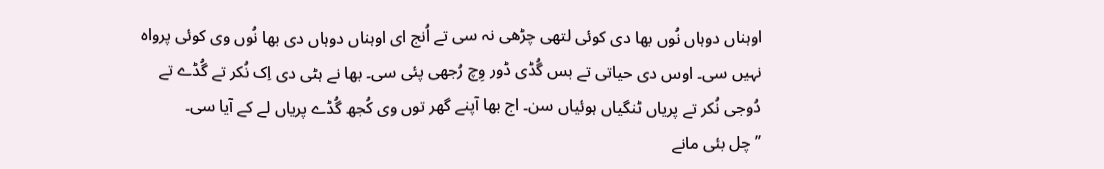اوہناں دوہاں نُوں بھا دی کوئی لتھی چڑھی نہ سی تے اُنج ای اوہناں دوہاں دی بھا نُوں وی کوئی پرواہ نہیں سی۔ اوس دی حیاتی تے بس گُڈی ڈور وِچ رُجھی پئی سی۔ بھا نے ہٹی دی اِک نُکر تے گُڈے تے دُوجی نُکر تے پریاں ٹنگیاں ہوئیاں سن۔ اج بھا آپنے گھر توں وی کُجھ گُڈے پریاں لے کے آیا سی۔
’’چل بئی مانے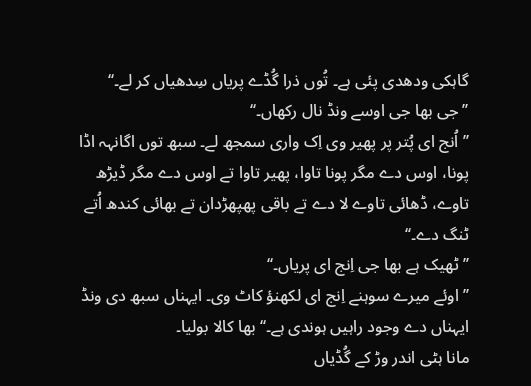گاہکی ودھدی پئی ہے۔ تُوں ذرا گُڈے پریاں سِدھیاں کر لے۔‘‘
’’جی بھا جی اوسے ونڈ نال رکھاں۔‘‘
’’اُنج ای پُتر پر پھیر وی اِک واری سمجھ لے۔ سبھ توں اگانہہ اڈا پونا، اوس دے مگر پونا تاوا، پھیر تاوا تے اوس دے مگر ڈیڑھ تاوے، ڈھائی تاوے لا دے تے باقی پھپھڑدان تے بھائی کندھ اُتے ٹنگ دے۔‘‘
’’ٹھیک ہے بھا جی اِنج ای پریاں۔‘‘
’’اوئے میرے سوہنے اِنج ای لکھنؤ کاٹ وی۔ ایہناں سبھ دی ونڈ ایہناں دے وجود راہیں ہوندی ہے۔‘‘ بھا کالا بولیا۔
مانا ہٹی اندر وڑ کے گُڈیاں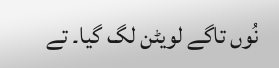نُوں تاگے لویٹن لگ گیا۔ تے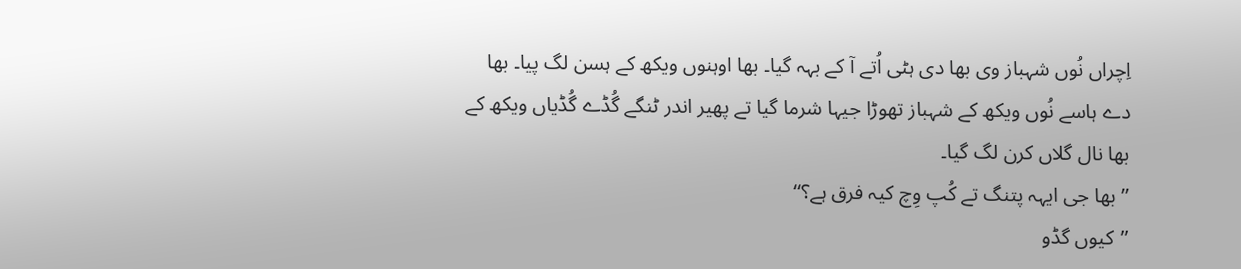اِچراں نُوں شہباز وی بھا دی ہٹی اُتے آ کے بہہ گیا۔ بھا اوہنوں ویکھ کے ہسن لگ پیا۔ بھا دے ہاسے نُوں ویکھ کے شہباز تھوڑا جیہا شرما گیا تے پھیر اندر ٹنگے گُڈے گُڈیاں ویکھ کے بھا نال گلاں کرن لگ گیا۔
’’بھا جی ایہہ پتنگ تے کُپ وِچ کیہ فرق ہے؟‘‘
’’کیوں گڈو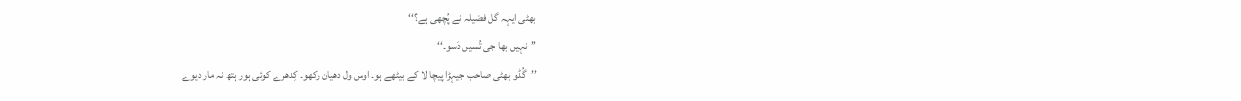بھٹی ایہہ گل فضیلہ نے پُچھی ہے؟‘‘
’’نہیں بھا جی تُسیں دَسو۔‘‘
’’گُڈو بھٹی صاحب جیہڑا پیچا لا کے بیٹھے ہو۔ اوس ول دھیان رکھو۔ کِدھرے کوئی ہور ہتھ نہ مار دیوے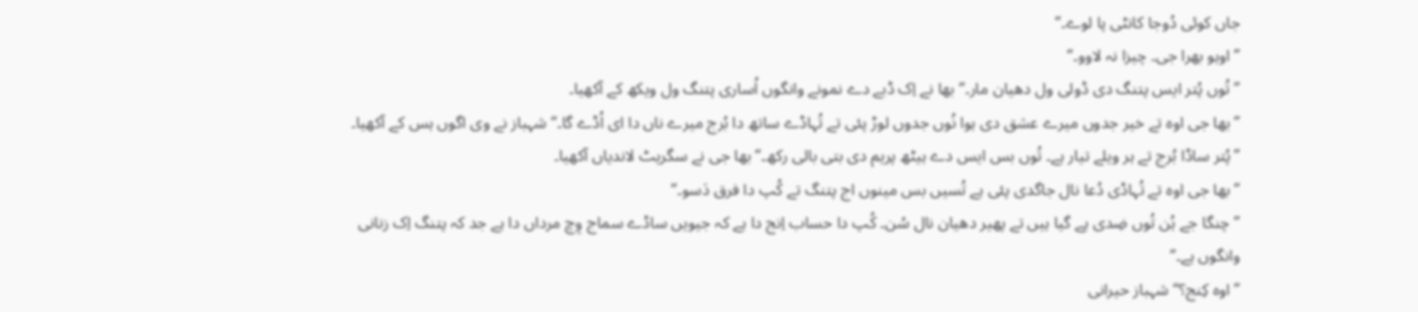جاں کوئی دُوجا کانٹی پا لوے۔‘‘
’’اوہو بھرا جی۔ چیزا نہ لاوو۔‘‘
’’تُوں پُتر ایس پتنگ دی ڈولی ول دھیان مار۔‘‘ بھا نے اِک ڈبے دے نمونے وانگوں اُساری پتنگ ول ویکھ کے آکھیا۔
’’بھا جی اوہ تے خیر جدوں میرے عشق دی ہوا نُوں جدوں لوڑ پئی تے تُہاڈے ساتھ دا بُرج میرے ناں دا ای اُڈے گا۔‘‘ شہباز نے وی اگوں ہس کے آکھیا۔
’’پُتر ساڈا بُرج تے ہر ویلے تیار ہے۔ تُوں بس ایس دے ہیٹھ پریم دی بتی بالی رکھ۔‘‘ بھا جی نے سگریٹ لاندیاں آکھیا۔
’’بھا جی اوہ تے تُہاڈی دُعا نال جاگدی پئی ہے تُسیں بس مینوں اج پتنگ تے کُپ دا فرق دَسو۔‘‘
’’چنگا جے ہُن تُوں ضِدی پے گیا ہیں تے پھیر دھیان نال سُن۔ کُپ دا حساب اِنج دا ہے کہ جیویں ساڈے سماج وِچ مرداں دا ہے جد کہ پتنگ اِک زنانی وانگوں ہے۔‘‘
’’اوہ کِنج؟‘‘ شہباز حیرانی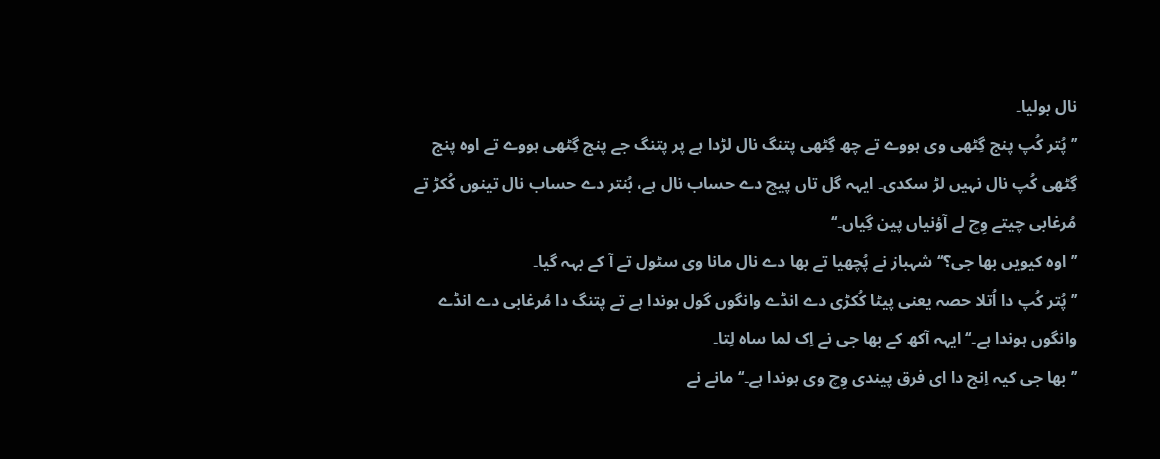نال بولیا۔
’’پُتر کُپ پنج گِٹھی وی ہووے تے چھ گِٹھی پتنگ نال لڑدا ہے پر پتنگ جے پنج گِٹھی ہووے تے اوہ پنج گِٹھی کُپ نال نہیں لڑ سکدی۔ ایہہ گل تاں پیچ دے حساب نال ہے، بُنتر دے حساب نال تینوں کُکڑ تے مُرغابی چیتے وِچ لے آؤنیاں پین گِیاں۔‘‘
’’اوہ کیویں بھا جی؟‘‘ شہباز نے پُچھیا تے بھا دے نال مانا وی سٹول تے آ کے بہہ گیا۔
’’پُتر کُپ دا اُتلا حصہ یعنی پیٹا کُکڑی دے انڈے وانگوں گول ہوندا ہے تے پتنگ دا مُرغابی دے انڈے وانگوں ہوندا ہے۔‘‘ ایہہ آکھ کے بھا جی نے اِک لما ساہ لِتا۔
’’بھا جی کیہ اِنج دا ای فرق پیندی وِچ وی ہوندا ہے۔‘‘ مانے نے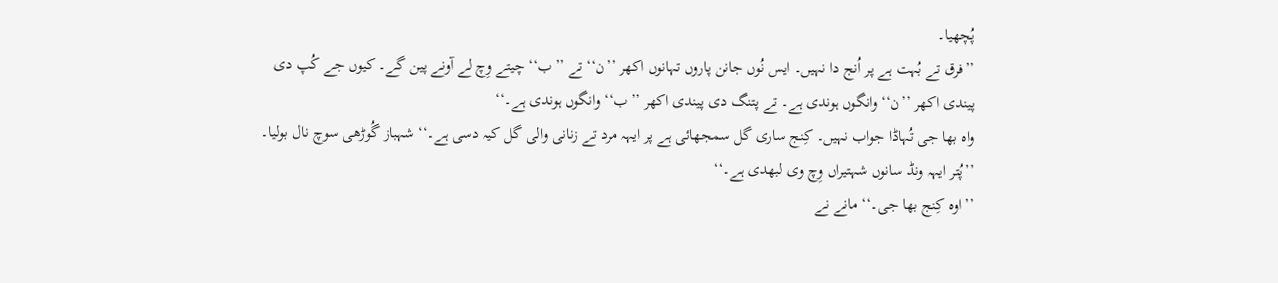پُچھیا۔
’’فرق تے بُہت ہے پر اُنج دا نہیں۔ ایس نُوں جانن پاروں تہانوں اکھر ’’ن‘‘ تے ’’ب‘‘ چیتے وِچ لے آونے پین گے۔ کیوں جے کُپ دی پیندی اکھر ’’ن‘‘ وانگوں ہوندی ہے۔ تے پتنگ دی پیندی اکھر ’’ب‘‘ وانگوں ہوندی ہے۔‘‘
واہ بھا جی تُہاڈا جواب نہیں۔ کِنج ساری گل سمجھائی ہے پر ایہہ مرد تے زنانی والی گل کیہ دسی ہے۔‘‘ شہباز گُوڑھی سوچ نال بولیا۔
’’پُتر ایہہ ونڈ سانوں شہتیراں وِچ وی لبھدی ہے۔‘‘
’’اوہ کِنج بھا جی۔‘‘ مانے نے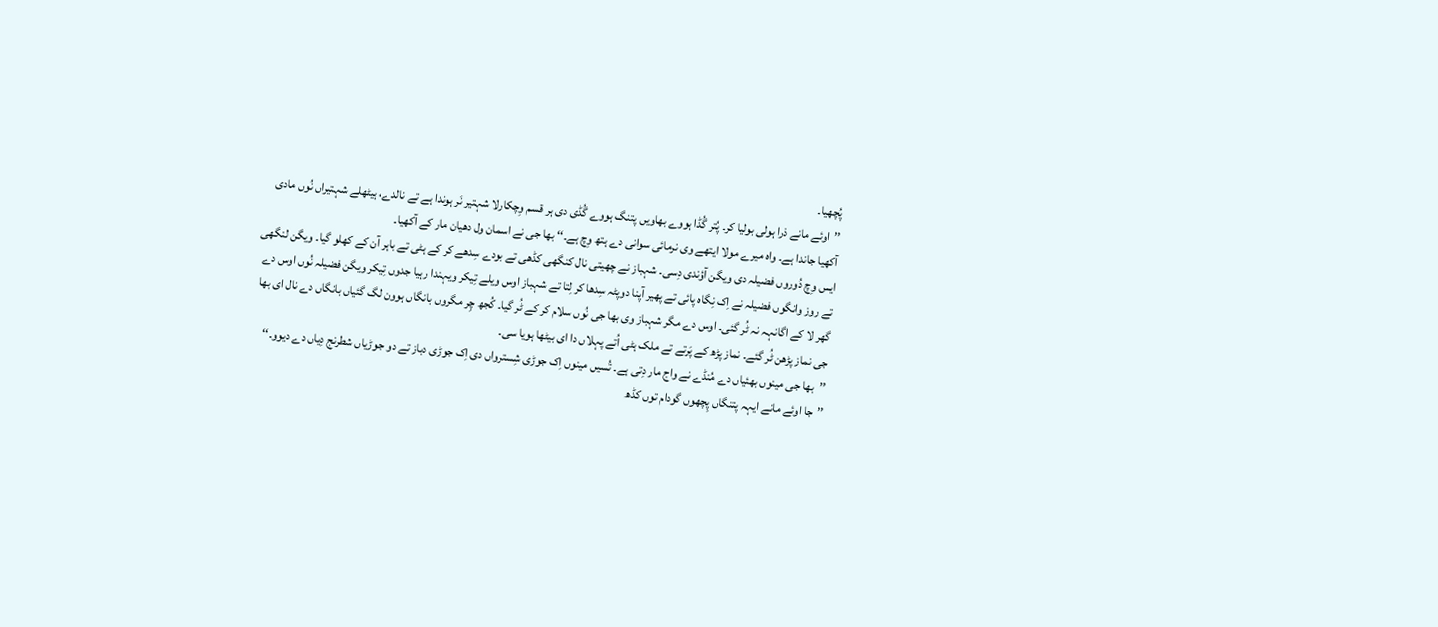پُچھیا۔
’’اوئے مانے ذرا ہولی بولیا کر۔ پُتر گُڈا ہووے بھاویں پتنگ ہووے گُڈی دی ہر قسم وِچکارلا شہتیر نَر ہوندا ہے تے نالدے، ہیٹھلے شہتیراں نُوں مادی آکھیا جاندا ہے۔ واہ میرے مولا ایتھے وی نرمائی سوانی دے ہتھ وِچ ہے۔‘‘ بھا جی نے اسمان ول دھیان مار کے آکھیا۔
ایس وِچ دُوروں فضیلہ دی ویگن آؤندی دِسی۔ شہباز نے چھیتی نال کنگھی کڈھی تے بودے سِدھے کر کے ہٹی تے باہر آن کے کھلو گیا۔ ویگن لنگھی تے روز وانگوں فضیلہ نے اِک نِگاہ پائی تے پھیر آپنا دوپٹہ سِدھا کر لِتا تے شہباز اوس ویلے تِیکر ویہندا رہیا جدوں تِیکر ویگن فضیلہ نُوں اوس دے گھر لا کے اگانہہ نہ ٹُر گئی۔ اوس دے مگر شہباز وی بھا جی نُوں سلام کر کے ٹُر گیا۔ کُجھ چِر مگروں بانگاں ہوون لگ گئیاں بانگاں دے نال ای بھا جی نماز پڑھن ٹُر گئے۔ نماز پڑھ کے پَرتے تے ملک ہٹی اُتے پہلاں دا ای بیٹھا ہویا سی۔
’’بھا جی مینوں بھئیاں دے مُنڈے نے واج مار دِتی ہے۔ تُسیں مینوں اِک جوڑی شِسترواں دی اِک جوڑی دباز تے دو جوڑیاں شطرنج دِیاں دے دیوو۔‘‘
’’جا اوئے مانے ایہہ پتنگاں پِچھوں گودام توں کڈھ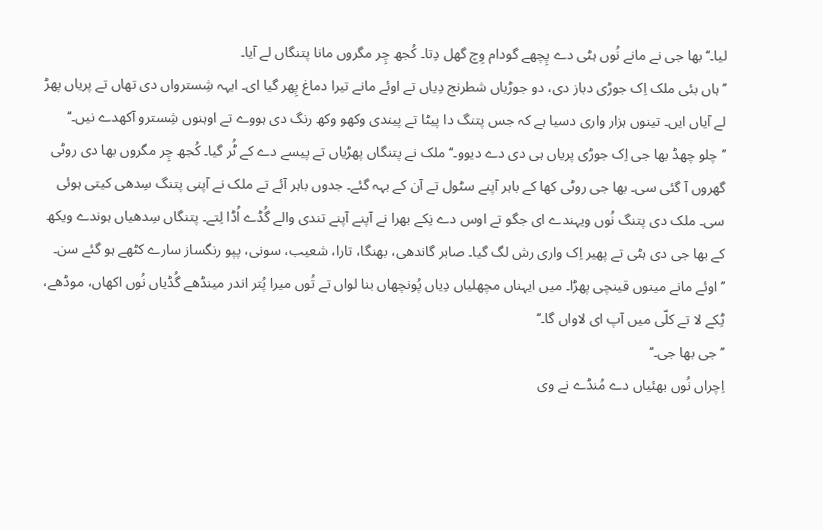لیا۔‘‘ بھا جی نے مانے نُوں ہٹی دے پِچھے گودام وِچ گھل دِتا۔ کُجھ چِر مگروں مانا پتنگاں لے آیا۔
’’ہاں بئی ملک اِک جوڑی دباز دی، دو جوڑیاں شطرنج دِیاں تے اوئے مانے تیرا دماغ پِھر گیا ای۔ ایہہ شِسترواں دی تھاں تے پریاں پھڑ لے آیاں ایں۔ تینوں ہزار واری دسیا ہے کہ جس پتنگ دا پیٹا تے پیندی وکھو وکھ رنگ دی ہووے تے اوہنوں شِسترو آکھدے نیں۔‘‘
’’چلو چھڈ بھا جی اِک جوڑی پریاں ہی دی دے دیوو۔‘‘ ملک نے پتنگاں پھڑیاں تے پیسے دے کے ٹُر گیا۔ کُجھ چِر مگروں بھا دی روٹی گھروں آ گئی سی۔ بھا جی روٹی کھا کے باہر آپنے سٹول تے آن کے بہہ گئے۔ جدوں باہر آئے تے ملک نے آپنی پتنگ سِدھی کیتی ہوئی سی۔ ملک دی پتنگ نُوں ویہندے ای جگو تے اوس دے نِکے بھرا نے آپنے آپنے تندی والے گُڈے اُڈا لِتے۔ پتنگاں سِدھیاں ہوندے ویکھ کے بھا جی دی ہٹی تے پھیر اِک واری رش لگ گیا۔ صابر گاندھی، بھنگا، تارا، شعیب، سونی، پپو رنگساز سارے کٹھے ہو گئے سن۔
’’اوئے مانے مینوں قینچی پھڑا۔ میں ایہناں مچھلیاں دِیاں پُونچھاں بنا لواں تے تُوں میرا پُتر اندر مینڈھے گُڈیاں نُوں اکھاں، موڈھے، ٹِکے لا تے کلّی میں آپ ای لاواں گا۔‘‘
’’جی بھا جی۔‘‘
اِچراں نُوں بھئیاں دے مُنڈے نے وی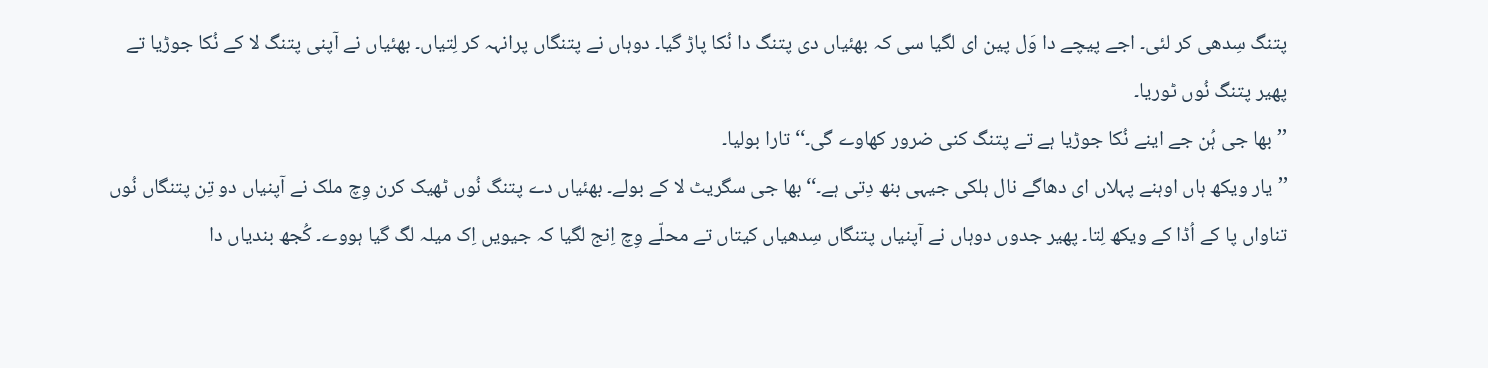پتنگ سِدھی کر لئی۔ اجے پیچے دا وَل پین ای لگیا سی کہ بھئیاں دی پتنگ دا نُکا پاڑ گیا۔ دوہاں نے پتنگاں پرانہہ کر لِتیاں۔ بھئیاں نے آپنی پتنگ لا کے نُکا جوڑیا تے پھیر پتنگ نُوں ٹوریا۔
’’بھا جی ہُن جے اینے نُکا جوڑیا ہے تے پتنگ کنی ضرور کھاوے گی۔‘‘ تارا بولیا۔
’’یار ویکھ ہاں اوہنے پہلاں ای دھاگے نال ہلکی جیہی بنھ دِتی ہے۔‘‘ بھا جی سگریٹ لا کے بولے۔ بھئیاں دے پتنگ نُوں ٹھیک کرن وِچ ملک نے آپنیاں دو تِن پتنگاں نُوں تناواں پا کے اُڈا کے ویکھ لِتا۔ پھیر جدوں دوہاں نے آپنیاں پتنگاں سِدھیاں کیتاں تے محلّے وِچ اِنج لگیا کہ جیویں اِک میلہ لگ گیا ہووے۔ کُجھ بندیاں دا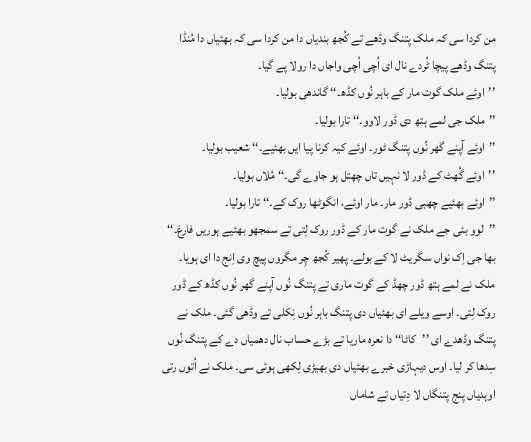من کردا سی کہ ملک پتنگ وڈھے تے کُجھ بندیاں دا من کردا سی کہ بھئیاں دا مُنڈا پتنگ وڈھے پیچا ٹُردے نال ای اُچی اُچی واجاں دا رولا پے گیا۔
’’اوئے ملک گوت مار کے باہر نُوں کڈھ۔‘‘ گاندھی بولیا۔
’’ملک جی لمے ہتھ دی ڈور لاوو۔‘‘ تارا بولیا۔
’’اوئے آپنے گھر نُوں پتنگ ٹور۔ اوئے کیہ کرنا پیا ایں بھئیے۔‘‘ شعیب بولیا۔
’’اوئے گُھٹ کے ڈور لا نہیں تاں چھتل ہو جاوے گی۔‘‘ مُلاں بولیا۔
’’اوئے بھئیے چھبی ڈور مار۔ مار اوئے، انگوٹھا روک کے۔‘‘ تارا بولیا۔
’’لوو بئی جے ملک نے گوت مار کے ڈور روک لِتی تے سمجھو بھئیے ہوریں فارغ۔‘‘ بھا جی اِک نواں سگریٹ لا کے بولے۔ پھیر کُجھ چِر مگروں پیچ وی اِنج دا ای ہویا۔ ملک نے لمے ہتھ ڈور چھڈ کے گوت ماری تے پتنگ نُوں آپنے گھر نُوں کڈھ کے ڈور روک لِتی۔ اوسے ویلے ای بھئیاں دی پتنگ باہر نُوں نِکلی تے وڈھی گئی۔ ملک نے پتنگ وڈھدے ای ’’کاٹا‘‘ دا نعرہ ماریا تے بڑے حساب نال دھمیاں دے کے پتنگ نُوں سِدھا کر لیا۔ اوس دیہاڑی خبرے بھئیاں دی بھیڑی لِکھی ہوئی سی۔ ملک نے اُتوں رتی اوہدیاں پنج پتنگاں لا دِتیاں تے شاماں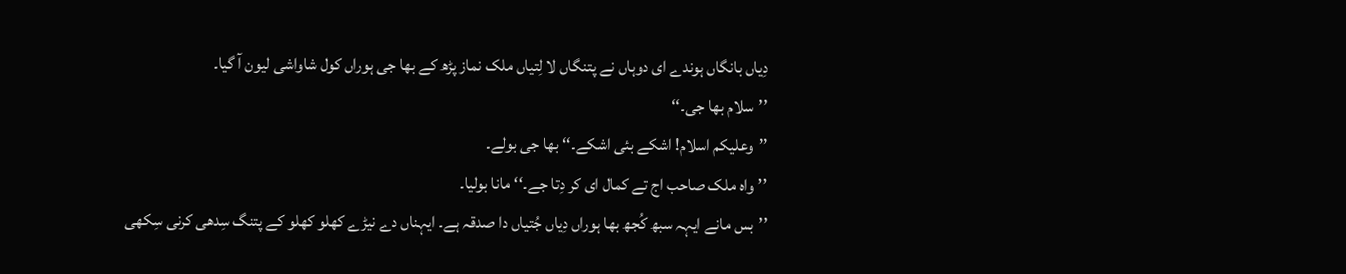دِیاں بانگاں ہوندے ای دوہاں نے پتنگاں لا لِتیاں ملک نماز پڑھ کے بھا جی ہوراں کول شاواشی لیون آ گیا۔
’’سلام بھا جی۔‘‘
’’وعلیکم اسلام! اشکے بئی اشکے۔‘‘ بھا جی بولے۔
’’واہ ملک صاحب اج تے کمال ای کر دِتا جے۔‘‘ مانا بولیا۔
’’بس مانے ایہہ سبھ کُجھ بھا ہوراں دِیاں جُتیاں دا صدقہ ہے۔ ایہناں دے نیڑے کھلو کھلو کے پتنگ سِدھی کرنی سِکھی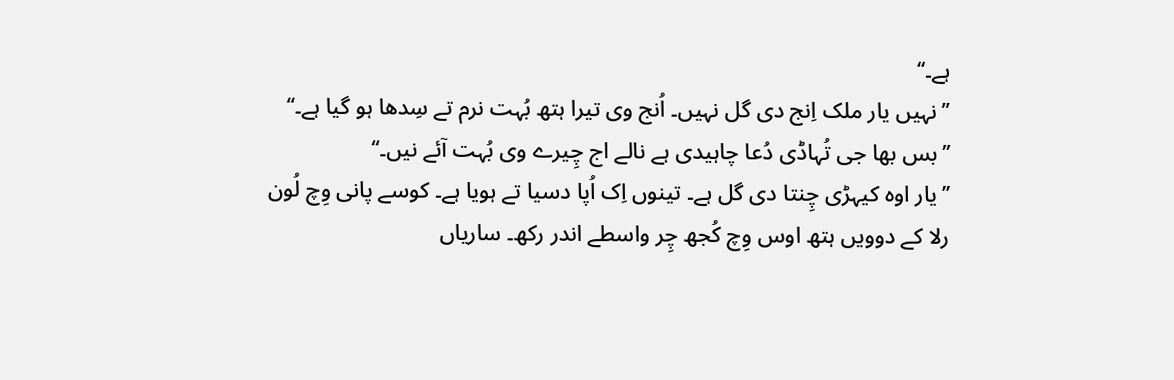ہے۔‘‘
’’نہیں یار ملک اِنج دی گل نہیں۔ اُنج وی تیرا ہتھ بُہت نرم تے سِدھا ہو گیا ہے۔‘‘
’’بس بھا جی تُہاڈی دُعا چاہیدی ہے نالے اج چِیرے وی بُہت آئے نیں۔‘‘
’’یار اوہ کیہڑی چِنتا دی گل ہے۔ تینوں اِک اُپا دسیا تے ہویا ہے۔ کوسے پانی وِچ لُون رلا کے دوویں ہتھ اوس وِچ کُجھ چِر واسطے اندر رکھ۔ ساریاں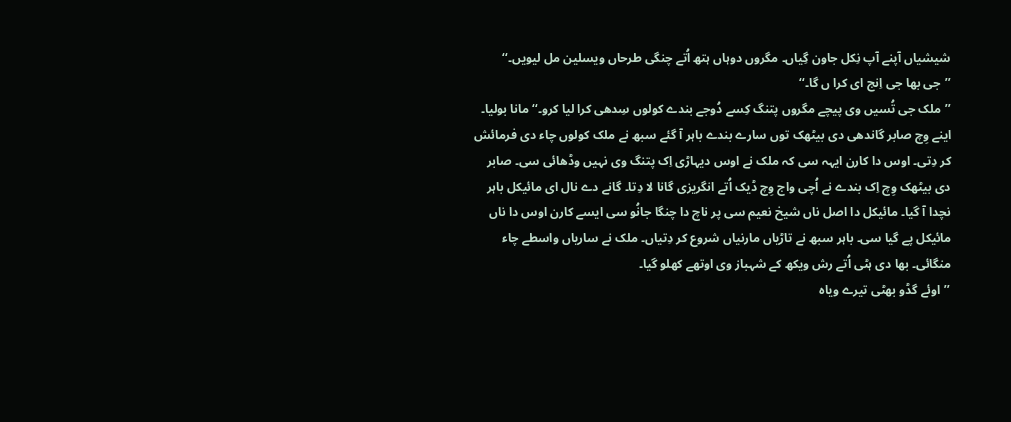شیشیاں آپنے آپ نِکل جاون گِیاں۔ مگروں دوہاں ہتھ اُتے چنگی طرحاں ویسلین مل لیویں۔‘‘
’’جی بھا جی اِنج ای کرا ں گا۔‘‘
’’ملک جی تُسیں وی پیچے مگروں پتنگ کِسے دُوجے بندے کولوں سِدھی کرا لیا کرو۔‘‘ مانا بولیا۔
اینے وِچ صابر گاندھی دی بیٹھک توں سارے بندے باہر آ گئے سبھ نے ملک کولوں چاء دی فرمائش کر دِتی۔ اوس دا کارن ایہہ سی کہ ملک نے اوس دیہاڑی اِک پتنگ وی نہیں وڈھائی سی۔ صابر دی بیٹھک وِچ اِک بندے نے اُچی واج وِچ ڈیک اُتے انگریزی گانا لا دِتا۔ گانے دے نال ای مائیکل باہر نچدا آ گیا۔ مائیکل دا اصل ناں شیخ نعیم سی پر ناچ دا چنگا جانُو سی ایسے کارن اوس دا ناں مائیکل پے گیا سی۔ باہر سبھ نے تاڑیاں مارنیاں شروع کر دِتیاں۔ ملک نے ساریاں واسطے چاء منگائی۔ بھا دی ہٹی اُتے رش ویکھ کے شہباز وی اوتھے کھلو گیا۔
’’اوئے گڈو بھٹی تیرے ویاہ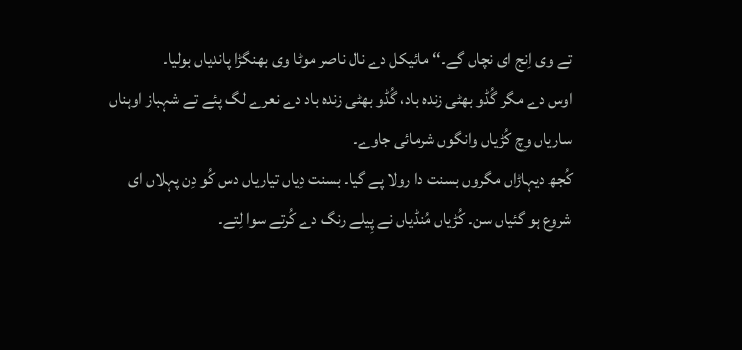تے وی اِنج ای نچاں گے۔‘‘ مائیکل دے نال ناصر موٹا وی بھنگڑا پاندیاں بولیا۔
اوس دے مگر گُڈو بھٹی زندہ باد، گُڈو بھٹی زندہ باد دے نعرے لگ پئے تے شہباز اوہناں ساریاں وِچ کُڑیاں وانگوں شرمائی جاوے۔
کُجھ دیہاڑاں مگروں بسنت دا رولا پے گیا۔ بسنت دِیاں تیاریاں دس کُو دِن پہلاں ای شروع ہو گئیاں سن۔ کُڑیاں مُنڈیاں نے پِیلے رنگ دے کُرتے سوا لِتے۔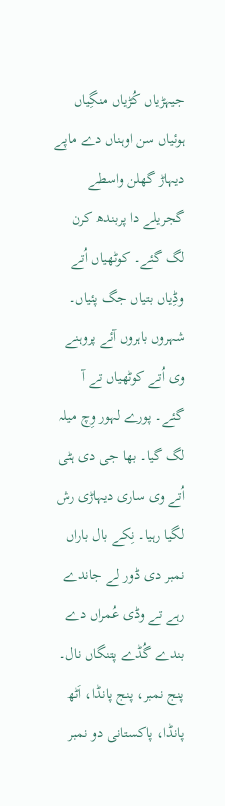جیہڑیاں کُڑیاں منگِیاں ہوئیاں سن اوہناں دے ماپے دیہاڑ گھلن واسطے گجریلے دا پربندھ کرن لگ گئے۔ کوٹھیاں اُتے وڈِیاں بتیاں جگ پئیاں۔ شہروں باہروں آئے پروہنے وی اُتے کوٹھیاں تے آ گئے۔ پورے لہور وِچ میلہ لگ گیا۔ بھا جی دی ہٹی اُتے وی ساری دیہاڑی رش لگیا رہیا۔ نِکے بال باراں نمبر دی ڈور لے جاندے رہے تے وڈی عُمراں دے بندے گُڈے پتنگاں نال۔ پنج نمبر، پنج پانڈا، اَٹھ پانڈا، پاکستانی دو نمبر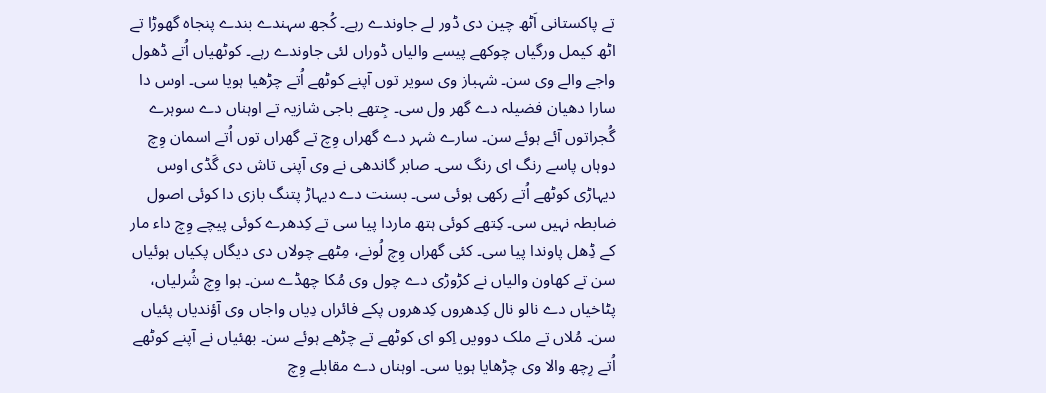تے پاکستانی اَٹھ چین دی ڈور لے جاوندے رہے۔ کُجھ سہندے بندے پنجاہ گھوڑا تے اٹھ کیمل ورگیاں چوکھے پیسے والیاں ڈوراں لئی جاوندے رہے۔ کوٹھیاں اُتے ڈھول واجے والے وی سن۔ شہباز وی سویر توں آپنے کوٹھے اُتے چڑھیا ہویا سی۔ اوس دا سارا دھیان فضیلہ دے گھر ول سی۔ جِتھے باجی شازیہ تے اوہناں دے سوہرے گُجراتوں آئے ہوئے سن۔ سارے شہر دے گھراں وِچ تے گھراں توں اُتے اسمان وِچ دوہاں پاسے رنگ ای رنگ سی۔ صابر گاندھی نے وی آپنی تاش دی گَڈی اوس دیہاڑی کوٹھے اُتے رکھی ہوئی سی۔ بسنت دے دیہاڑ پتنگ بازی دا کوئی اصول ضابطہ نہیں سی۔ کِتھے کوئی ہتھ ماردا پیا سی تے کِدھرے کوئی پیچے وِچ داء مار کے ڈِھل پاوندا پیا سی۔ کئی گھراں وِچ لُونے، مِٹھے چولاں دی دیگاں پکیاں ہوئیاں سن تے کھاون والیاں نے کڑوڑی دے چول وی مُکا چھڈے سن۔ ہوا وِچ شُرلیاں، پٹاخیاں دے نالو نال کِدھروں کِدھروں پکے فائراں دِیاں واجاں وی آؤندیاں پئیاں سن۔ مُلاں تے ملک دوویں اِکو ای کوٹھے تے چڑھے ہوئے سن۔ بھئیاں نے آپنے کوٹھے اُتے رِچھ والا وی چڑھایا ہویا سی۔ اوہناں دے مقابلے وِچ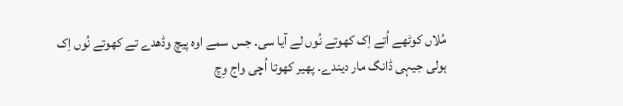مُلاں کوٹھے اُتے اِک کھوتے نُوں لے آیا سی۔ جس سمے اوہ پیچ وڈھدے تے کھوتے نُوں اِک ہولی جیہی ڈانگ مار دیندے۔ پھیر کھوتا اُچی واج وِچ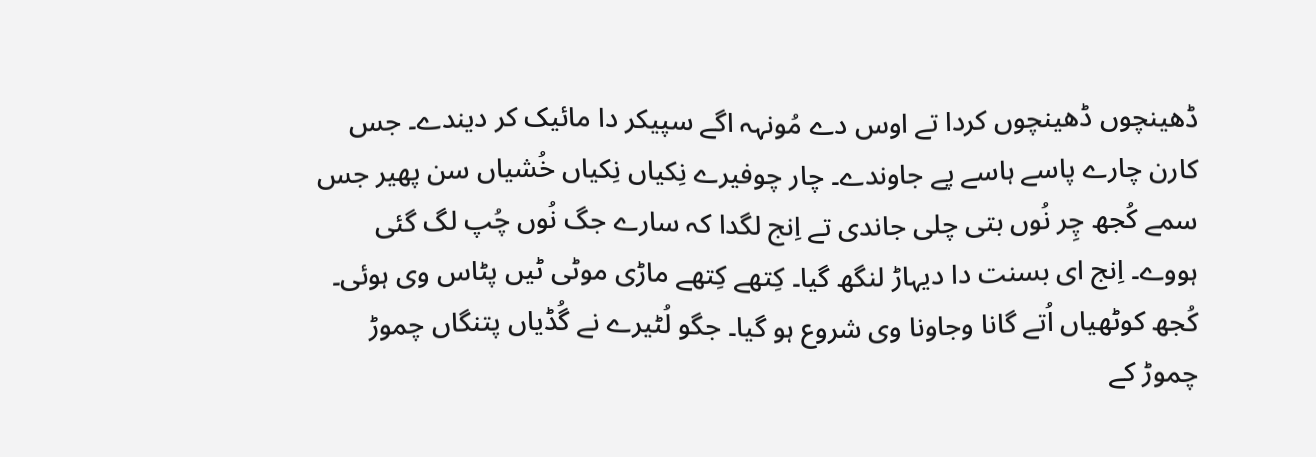ڈھینچوں ڈھینچوں کردا تے اوس دے مُونہہ اگے سپیکر دا مائیک کر دیندے۔ جس کارن چارے پاسے ہاسے پے جاوندے۔ چار چوفیرے نِکیاں نِکیاں خُشیاں سن پھیر جس سمے کُجھ چِر نُوں بتی چلی جاندی تے اِنج لگدا کہ سارے جگ نُوں چُپ لگ گئی ہووے۔ اِنج ای بسنت دا دیہاڑ لنگھ گیا۔ کِتھے کِتھے ماڑی موٹی ٹیں پٹاس وی ہوئی۔ کُجھ کوٹھیاں اُتے گانا وجاونا وی شروع ہو گیا۔ جگو لُٹیرے نے گُڈیاں پتنگاں چموڑ چموڑ کے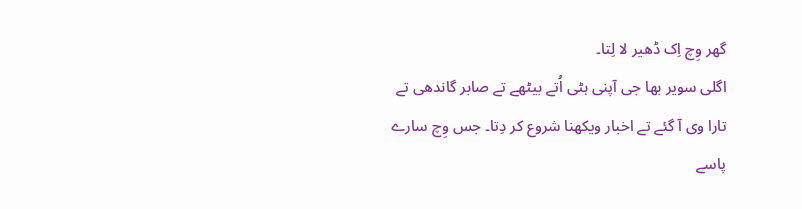گھر وِچ اِک ڈھیر لا لِتا۔
اگلی سویر بھا جی آپنی ہٹی اُتے بیٹھے تے صابر گاندھی تے تارا وی آ گئے تے اخبار ویکھنا شروع کر دِتا۔ جس وِچ سارے پاسے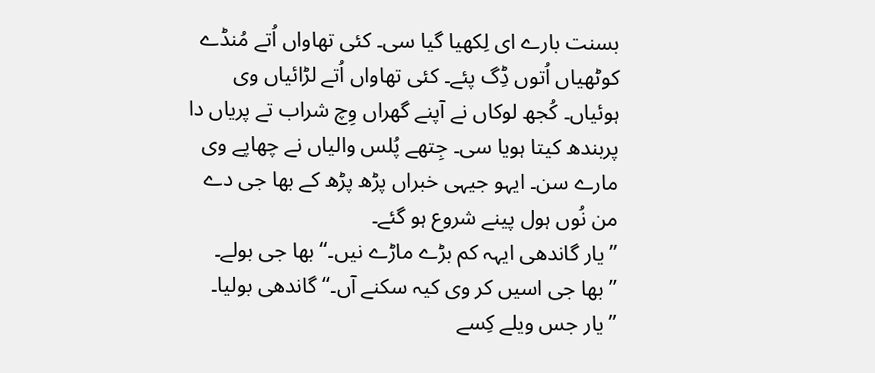بسنت بارے ای لِکھیا گیا سی۔ کئی تھاواں اُتے مُنڈے کوٹھیاں اُتوں ڈِگ پئے۔ کئی تھاواں اُتے لڑائیاں وی ہوئیاں۔ کُجھ لوکاں نے آپنے گھراں وِچ شراب تے پریاں دا پربندھ کیتا ہویا سی۔ جِتھے پُلس والیاں نے چھاپے وی مارے سن۔ ایہو جیہی خبراں پڑھ پڑھ کے بھا جی دے من نُوں ہول پینے شروع ہو گئے۔
’’یار گاندھی ایہہ کم بڑے ماڑے نیں۔‘‘ بھا جی بولے۔
’’بھا جی اسیں کر وی کیہ سکنے آں۔‘‘ گاندھی بولیا۔
’’یار جس ویلے کِسے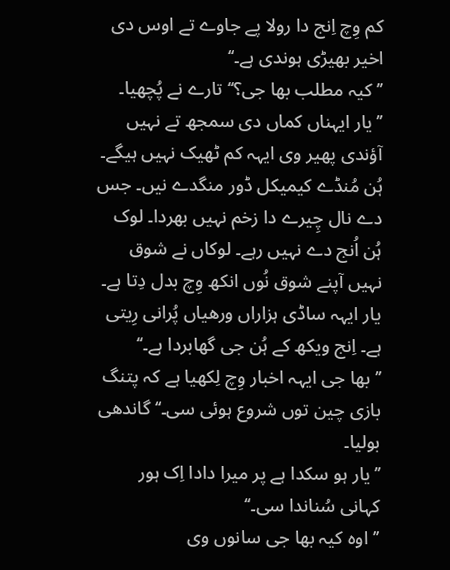کم وِچ اِنج دا رولا پے جاوے تے اوس دی اخیر بھیڑی ہوندی ہے۔‘‘
’’کیہ مطلب بھا جی؟‘‘ تارے نے پُچھیا۔
’’یار ایہناں کماں دی سمجھ تے نہیں آؤندی پھیر وی ایہہ کم ٹھیک نہیں ہیگے۔ ہُن مُنڈے کیمیکل ڈور منگدے نیں۔ جس دے نال چِیرے دا زخم نہیں بھردا۔ لوک ہُن اُنج دے نہیں رہے۔ لوکاں نے شوق نہیں آپنے شوق نُوں انکھ وِچ بدل دِتا ہے۔ یار ایہہ ساڈی ہزاراں ورھیاں پُرانی رِیتی ہے۔ اِنج ویکھ کے ہُن جی گھابردا ہے۔‘‘
’’بھا جی ایہہ اخبار وِچ لِکھیا ہے کہ پتنگ بازی چین توں شروع ہوئی سی۔‘‘ گاندھی بولیا۔
’’یار ہو سکدا ہے پر میرا دادا اِک ہور کہانی سُناندا سی۔‘‘
’’اوہ کیہ بھا جی سانوں وی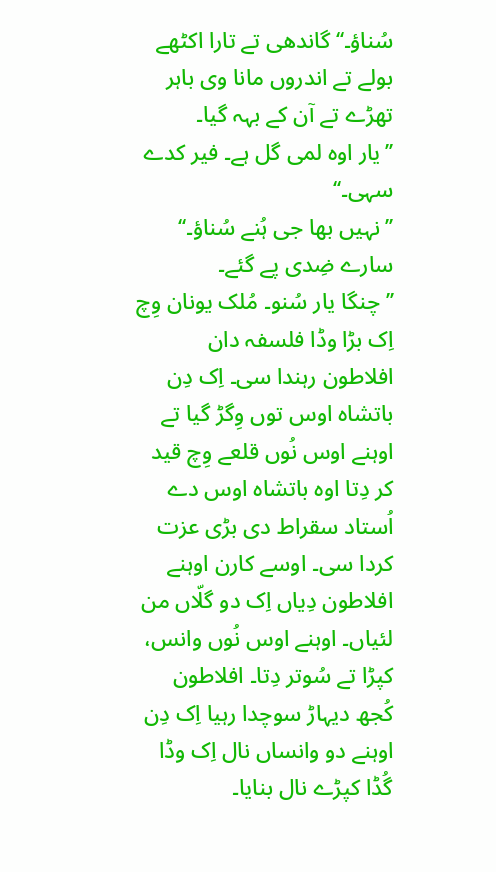سُناؤ۔‘‘ گاندھی تے تارا اکٹھے بولے تے اندروں مانا وی باہر تھڑے تے آن کے بہہ گیا۔
’’یار اوہ لمی گل ہے۔ فیر کدے سہی۔‘‘
’’نہیں بھا جی ہُنے سُناؤ۔‘‘ سارے ضِدی پے گئے۔
’’چنگا یار سُنو۔ مُلک یونان وِچ اِک بڑا وڈا فلسفہ دان افلاطون رہندا سی۔ اِک دِن باتشاہ اوس توں وِگڑ گیا تے اوہنے اوس نُوں قلعے وِچ قید کر دِتا اوہ باتشاہ اوس دے اُستاد سقراط دی بڑی عزت کردا سی۔ اوسے کارن اوہنے افلاطون دِیاں اِک دو گلّاں من لئیاں۔ اوہنے اوس نُوں وانس، کپڑا تے سُوتر دِتا۔ افلاطون کُجھ دیہاڑ سوچدا رہیا اِک دِن اوہنے دو وانساں نال اِک وڈا گُڈا کپڑے نال بنایا۔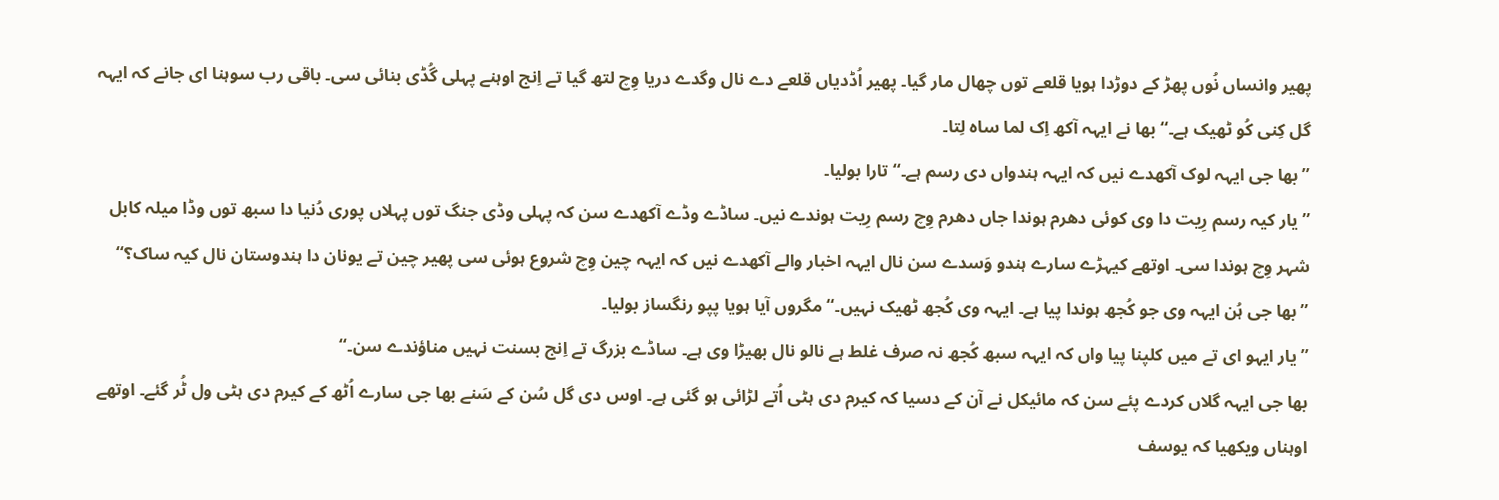پھیر وانساں نُوں پھڑ کے دوڑدا ہویا قلعے توں چھال مار گیا۔ پھیر اُڈدیاں قلعے دے نال وگدے دریا وِچ لتھ گیا تے اِنج اوہنے پہلی گُڈی بنائی سی۔ باقی رب سوہنا ای جانے کہ ایہہ گل کِنی کُو ٹھیک ہے۔‘‘ بھا نے ایہہ آکھ اِک لما ساہ لِتا۔
’’بھا جی ایہہ لوک آکھدے نیں کہ ایہہ ہندواں دی رسم ہے۔‘‘ تارا بولیا۔
’’یار کیہ رسم رِیت دا وی کوئی دھرم ہوندا جاں دھرم وِچ رسم رِیت ہوندے نیں۔ ساڈے وڈے آکھدے سن کہ پہلی وڈی جنگ توں پہلاں پوری دُنیا دا سبھ توں وڈا میلہ کابل شہر وِچ ہوندا سی۔ اوتھے کیہڑے سارے ہندو وَسدے سن نال ایہہ اخبار والے آکھدے نیں کہ ایہہ چین وِچ شروع ہوئی سی پھیر چین تے یونان دا ہندوستان نال کیہ ساک؟‘‘
’’بھا جی ہُن ایہہ وی جو کُجھ ہوندا پیا ہے۔ ایہہ وی کُجھ ٹھیک نہیں۔‘‘ مگروں آیا ہویا پپو رنگساز بولیا۔
’’یار ایہو ای تے میں کلپنا پیا واں کہ ایہہ سبھ کُجھ نہ صرف غلط ہے نالو نال بھیڑا وی ہے۔ ساڈے بزرگ تے اِنج بسنت نہیں مناؤندے سن۔‘‘
بھا جی ایہہ گلاں کردے پئے سن کہ مائیکل نے آن کے دسیا کہ کیرم دی ہٹی اُتے لڑائی ہو گئی ہے۔ اوس دی گل سُن کے سَنے بھا جی سارے اُٹھ کے کیرم دی ہٹی ول ٹُر گئے۔ اوتھے اوہناں ویکھیا کہ یوسف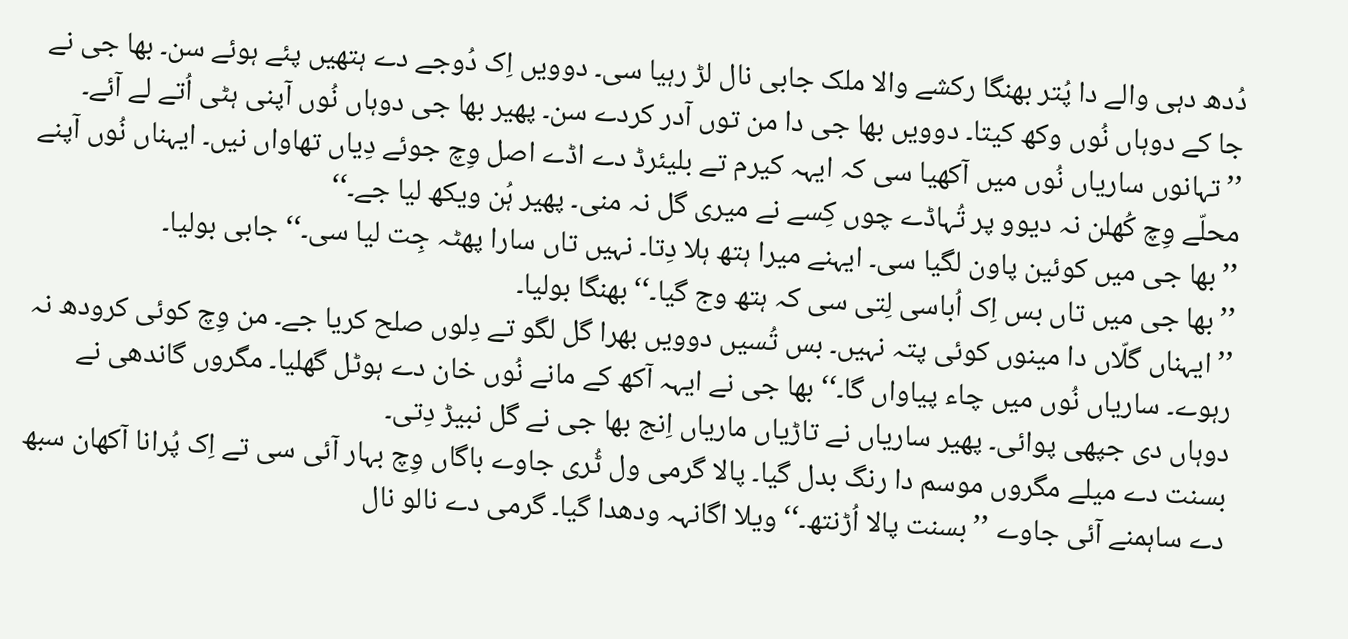دُدھ دہی والے دا پُتر بھنگا رکشے والا ملک جابی نال لڑ رہیا سی۔ دوویں اِک دُوجے دے ہتھیں پئے ہوئے سن۔ بھا جی نے جا کے دوہاں نُوں وکھ کیتا۔ دوویں بھا جی دا من توں آدر کردے سن۔ پھیر بھا جی دوہاں نُوں آپنی ہٹی اُتے لے آئے۔
’’تہانوں ساریاں نُوں میں آکھیا سی کہ ایہہ کیرم تے بلیئرڈ دے اڈے اصل وِچ جوئے دِیاں تھاواں نیں۔ ایہناں نُوں آپنے محلّے وِچ کُھلن نہ دیوو پر تُہاڈے چوں کِسے نے میری گل نہ منی۔ پھیر ہُن ویکھ لیا جے۔‘‘
’’بھا جی میں کوئین پاون لگیا سی۔ ایہنے میرا ہتھ ہلا دِتا۔ نہیں تاں سارا پھٹہ جِت لیا سی۔‘‘ جابی بولیا۔
’’بھا جی میں تاں بس اِک اُباسی لِتی سی کہ ہتھ وج گیا۔‘‘ بھنگا بولیا۔
’’ایہناں گلّاں دا مینوں کوئی پتہ نہیں۔ بس تُسیں دوویں بھرا گل لگو تے دِلوں صلح کریا جے۔ من وِچ کوئی کرودھ نہ رہوے۔ ساریاں نُوں میں چاء پیاواں گا۔‘‘ بھا جی نے ایہہ آکھ کے مانے نُوں خان دے ہوٹل گھلیا۔ مگروں گاندھی نے دوہاں دی جپھی پوائی۔ پھیر ساریاں نے تاڑیاں ماریاں اِنج بھا جی نے گل نبیڑ دِتی۔
بسنت دے میلے مگروں موسم دا رنگ بدل گیا۔ پالا گرمی ول ٹُری جاوے باگاں وِچ بہار آئی سی تے اِک پُرانا آکھان سبھ دے ساہمنے آئی جاوے ’’بسنت پالا اُڑنتھ۔‘‘ ویلا اگانہہ ودھدا گیا۔ گرمی دے نالو نال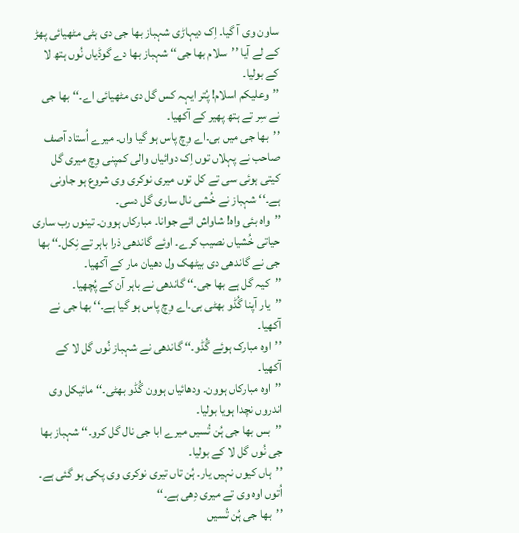ساون وی آ گیا۔ اِک دیہاڑی شہباز بھا جی دی ہٹی مٹھیائی پھڑ کے لے آیا ’’سلام بھا جی‘‘ شہباز بھا دے گوڈیاں نُوں ہتھ لا کے بولیا۔
’’وعلیکم اسلام! پُتر ایہہ کس گل دی مٹھیائی اے۔‘‘ بھا جی نے سِر تے ہتھ پھیر کے آکھیا۔
’’بھا جی میں بی۔اے وِچ پاس ہو گیا واں۔ میرے اُستاد آصف صاحب نے پہلاں توں اِک دوائیاں والی کمپنی وِچ میری گل کیتی ہوئی سی تے کل توں میری نوکری وی شروع ہو جاونی ہے۔‘‘ شہباز نے خُشی نال ساری گل دسی۔
’’واہ بئی واہ! شاواش ائے جوانا۔ مبارکاں ہوون۔ تینوں رب ساری حیاتی خُشیاں نصیب کرے۔ اوئے گاندھی ذرا باہر تے نِکل۔‘‘ بھا جی نے گاندھی دی بیٹھک ول دھیان مار کے آکھیا۔
’’کیہ گل ہے بھا جی۔‘‘ گاندھی نے باہر آن کے پُچھیا۔
’’یار آپنا گُڈو بھٹی بی۔اے وِچ پاس ہو گیا ہے۔‘‘ بھا جی نے آکھیا۔
’’اوہ مبارک ہوئے گُڈو۔‘‘ گاندھی نے شہباز نُوں گل لا کے آکھیا۔
’’اوہ مبارکاں ہوون۔ ودھائیاں ہوون گُڈو بھٹی۔‘‘ مائیکل وی اندروں نچدا ہویا بولیا۔
’’بس بھا جی ہُن تُسیں میرے ابا جی نال گل کرو۔‘‘ شہباز بھا جی نُوں گل لا کے بولیا۔
’’ہاں کیوں نہیں یار۔ ہُن تاں تیری نوکری وی پکی ہو گئی ہے۔ اُتوں اوہ وی تے میری دِھی ہے۔‘‘
’’بھا جی ہُن تُسیں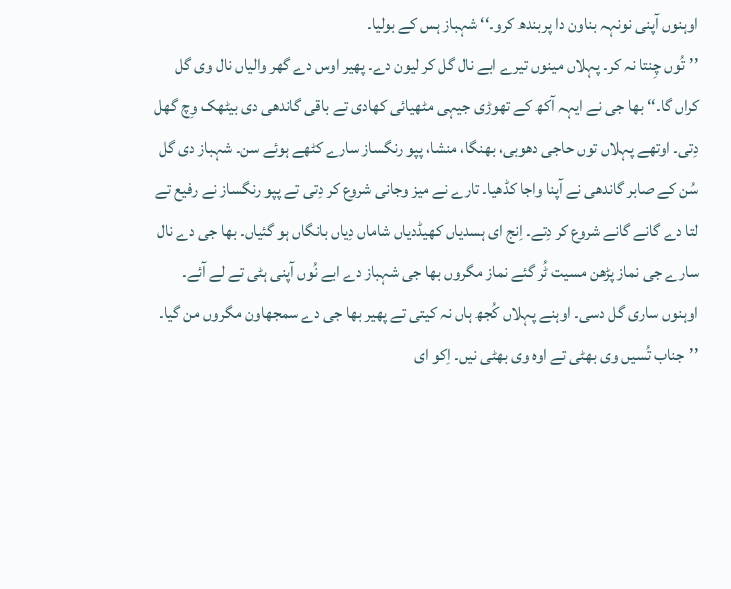اوہنوں آپنی نونہہ بناون دا پربندھ کرو۔‘‘ شہباز ہس کے بولیا۔
’’تُوں چِنتا نہ کر۔ پہلاں مینوں تیرے ابے نال گل کر لیون دے۔ پھیر اوس دے گھر والیاں نال وی گل کراں گا۔‘‘ بھا جی نے ایہہ آکھ کے تھوڑی جیہی مٹھیائی کھادی تے باقی گاندھی دی بیٹھک وِچ گھل دِتی۔ اوتھے پہلاں توں حاجی دھوبی، بھنگا، منشا، پپو رنگساز سارے کٹھے ہوئے سن۔ شہباز دی گل سُن کے صابر گاندھی نے آپنا واجا کڈھیا۔ تارے نے میز وجانی شروع کر دِتی تے پپو رنگساز نے رفیع تے لتا دے گانے گانے شروع کر دِتے۔ اِنج ای ہسدیاں کھیڈدیاں شاماں دِیاں بانگاں ہو گئیاں۔ بھا جی دے نال سارے جی نماز پڑھن مسیت ٹُر گئے نماز مگروں بھا جی شہباز دے ابے نُوں آپنی ہٹی تے لے آئے۔ اوہنوں ساری گل دسی۔ اوہنے پہلاں کُجھ ہاں نہ کیتی تے پھیر بھا جی دے سمجھاون مگروں من گیا۔
’’جناب تُسیں وی بھٹی تے اوہ وی بھٹی نیں۔ اِکو ای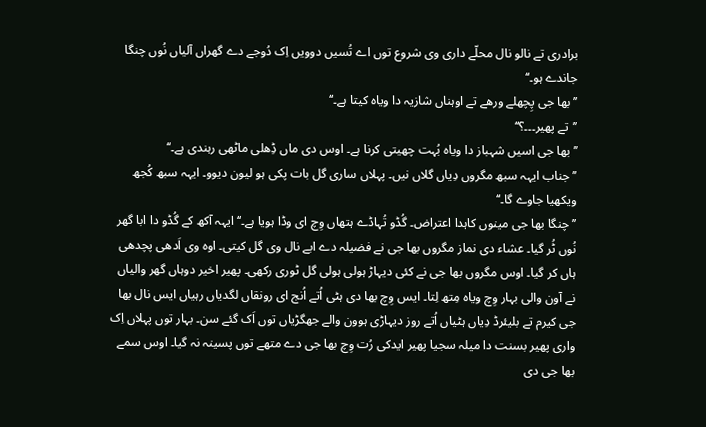برادری تے نالو نال محلّے داری وی شروع توں اے تُسیں دوویں اِک دُوجے دے گھراں آلیاں نُوں چنگا جاندے ہو۔‘‘
’’بھا جی پِچھلے ورھے تے اوہناں شازیہ دا ویاہ کیتا ہے۔‘‘
’’تے پھیر۔۔۔؟‘‘
’’بھا جی اسیں شہباز دا ویاہ بُہت چھیتی کرنا ہے۔ اوس دی ماں ڈِھلی ماٹھی رہندی ہے۔‘‘
’’جناب ایہہ سبھ مگروں دِیاں گلاں نیں۔ پہلاں ساری گل بات پکی ہو لیون دیوو۔ ایہہ سبھ کُجھ ویکھیا جاوے گا۔‘‘
’’چنگا بھا جی مینوں کاہدا اعتراض۔ گُڈو تُہاڈے ہتھاں وِچ ای وڈا ہویا ہے۔‘‘ ایہہ آکھ کے گُڈو دا ابا گھر نُوں ٹُر گیا۔ عشاء دی نماز مگروں بھا جی نے فضیلہ دے ابے نال وی گل کیتی۔ اوہ وی اَدھی پچدھی ہاں کر گیا۔ اوس مگروں بھا جی نے کئی دیہاڑ ہولی ہولی گل ٹوری رکھی۔ پھیر اخیر دوہاں گھر والیاں نے آون والی بہار وِچ ویاہ مِتھ لِتا۔ ایس وِچ بھا دی ہٹی اُتے اُنج ای رونقاں لگدیاں رہیاں ایس نال بھا جی کیرم تے بلیئرڈ دِیاں ہٹیاں اُتے روز دیہاڑی ہوون والے جھگڑیاں توں اَک گئے سن۔ بہار توں پہلاں اِک واری پھیر بسنت دا میلہ سجیا پھیر ایدکی رُت وِچ بھا جی دے متھے توں پسینہ نہ گیا۔ اوس سمے بھا جی دی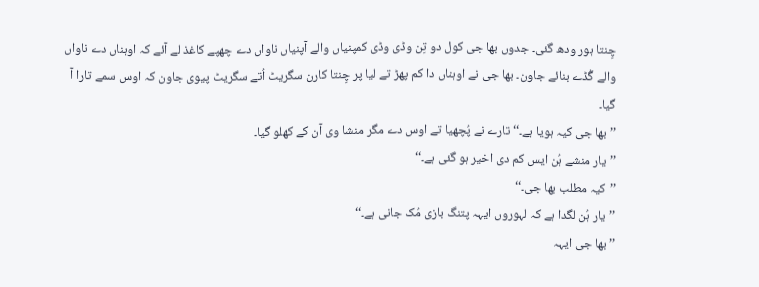چِنتا ہور ودھ گئی۔ جدوں بھا جی کول دو تِن وڈی وڈی کمپنیاں والے آپنیاں ناواں دے چھپے کاغذ لے آئے کہ اوہناں دے ناواں والے گُڈے بنائے جاون۔ بھا جی نے اوہناں دا کم پھڑ تے لیا پر چِنتا کارن سگریٹ اُتے سگریٹ پیوی جاون کہ اوس سمے تارا آ گیا۔
’’بھا جی کیہ ہویا ہے۔‘‘ تارے نے پُچھیا تے اوس دے مگر منشا وی آن کے کھلو گیا۔
’’یار منشے ہُن ایس کم دی اخیر ہو گئی ہے۔‘‘
’’کیہ مطلب بھا جی۔‘‘
’’یار ہُن لگدا ہے کہ لہوروں ایہہ پتنگ بازی مُک جانی ہے۔‘‘
’’بھا جی ایہہ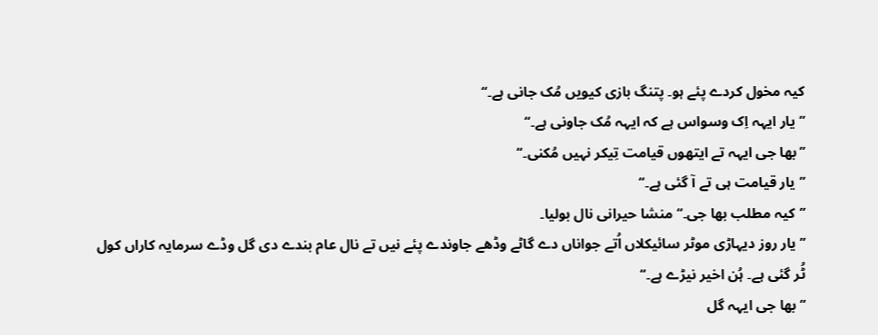کیہ مخول کردے پئے ہو۔ پتنگ بازی کیویں مُک جانی ہے۔‘‘
’’یار ایہہ اِک وسواس ہے کہ ایہہ مُک جاونی ہے۔‘‘
’’بھا جی ایہہ تے ایتھوں قیامت تِیکر نہیں مُکنی۔‘‘
’’یار قیامت ہی تے آ گئی ہے۔‘‘
’’کیہ مطلب بھا جی۔‘‘ منشا حیرانی نال بولیا۔
’’یار روز دیہاڑی موٹر سائیکلاں اُتے جواناں دے گاٹے وڈھے جاوندے پئے نیں تے نال عام بندے دی گل وڈے سرمایہ کاراں کول ٹُر گئی ہے۔ ہُن اخیر نیڑے ہے۔‘‘
’’بھا جی ایہہ گل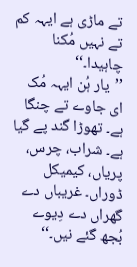تے ماڑی ہے ایہہ کم تے نہیں مُکنا چاہیدا۔‘‘
’’یار ہُن ایہہ مُک ای جاوے تے چنگا ہے۔ تھوڑا گند پے گیا ہے۔ شراب، چرس، پریاں، کیمیکل ڈوراں۔ غریباں دے گھراں دے دِیوے بُجھ گئے نیں۔‘‘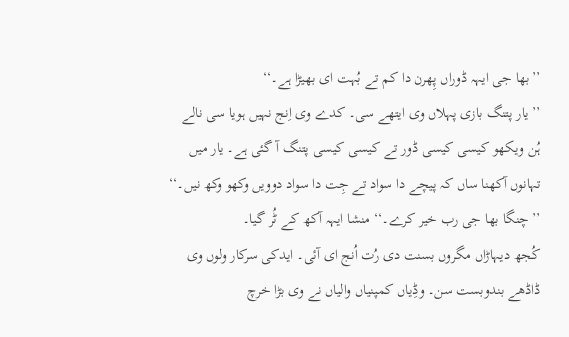’’بھا جی ایہہ ڈوراں پِھرن دا کم تے بُہت ای بھیڑا ہے۔‘‘
’’یار پتنگ بازی پہلاں وی ایتھے سی۔ کدے وی اِنج نہیں ہویا سی نالے ہُن ویکھو کیسی کیسی ڈور تے کیسی کیسی پتنگ آ گئی ہے۔ یار میں تہانوں آکھنا ساں کہ پیچے دا سواد تے جِت دا سواد دوویں وکھو وکھ نیں۔‘‘
’’چنگا بھا جی رب خیر کرے۔‘‘ منشا ایہہ آکھ کے ٹُر گیا۔
کُجھ دیہاڑاں مگروں بسنت دی رُت اُنج ای آئی۔ ایدکی سرکار ولوں وی ڈاڈھے بندوبست سن۔ وڈِیاں کمپنیاں والیاں نے وی بڑا خرچ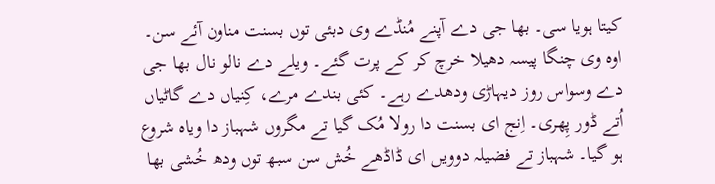کیتا ہویا سی۔ بھا جی دے آپنے مُنڈے وی دبئی توں بسنت مناون آئے سن۔ اوہ وی چنگا پیسہ دھیلا خرچ کر کے پرت گئے۔ ویلے دے نالو نال بھا جی دے وسواس روز دیہاڑی ودھدے رہے۔ کئی بندے مرے، کِنیاں دے گاٹیاں اُتے ڈور پِھری۔ اِنج ای بسنت دا رولا مُک گیا تے مگروں شہباز دا ویاہ شروع ہو گیا۔ شہباز تے فضیلہ دوویں ای ڈاڈھے خُش سن سبھ توں ودھ خُشی بھا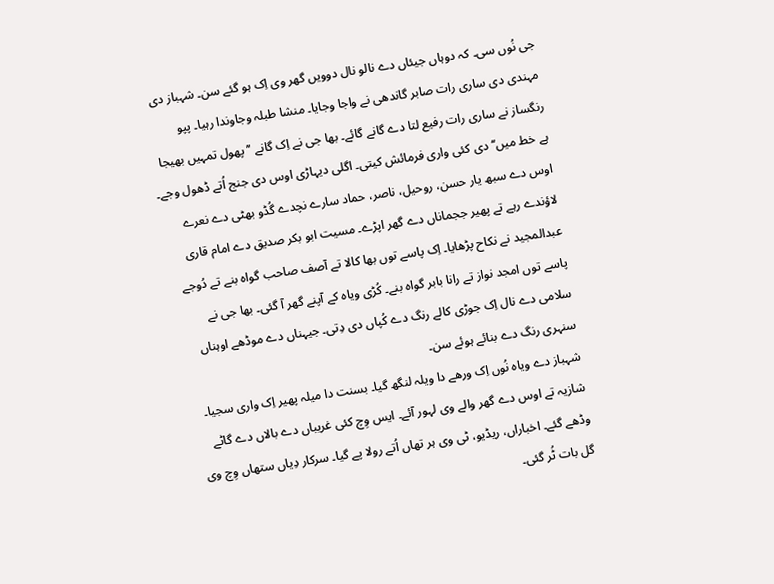جی نُوں سی۔ کہ دوہاں جیئاں دے نالو نال دوویں گھر وی اِک ہو گئے سن۔ شہباز دی مہندی دی ساری رات صابر گاندھی نے واجا وجایا۔ منشا طبلہ وجاوندا رہیا۔ پپو رنگساز نے ساری رات رفیع لتا دے گانے گائے۔ بھا جی نے اِک گانے ’’پھول تمہیں بھیجا ہے خط میں‘‘ دی کئی واری فرمائش کیتی۔ اگلی دیہاڑی اوس دی جنج اُتے ڈھول وجے۔ اوس دے سبھ یار حسن، روحیل، ناصر، حماد سارے نچدے گُڈو بھٹی دے نعرے لاؤندے رہے تے پھیر ججماناں دے گھر اپڑے۔ مسیت ابو بکر صدیق دے امام قاری عبدالمجید نے نکاح پڑھایا۔ اِک پاسے توں بھا کالا تے آصف صاحب گواہ بنے تے دُوجے پاسے توں امجد نواز تے رانا بابر گواہ بنے۔ کُڑی ویاہ کے آپنے گھر آ گئی۔ بھا جی نے سلامی دے نال اِک جوڑی کالے رنگ دے کُپاں دی دِتی۔ جیہناں دے موڈھے اوہناں سنہری رنگ دے بنائے ہوئے سن۔
شہباز دے ویاہ نُوں اِک ورھے دا ویلہ لنگھ گیا۔ بسنت دا میلہ پھیر اِک واری سجیا۔ شازیہ تے اوس دے گھر والے وی لہور آئے۔ ایس وِچ کئی غریباں دے بالاں دے گاٹے وڈھے گئے۔ اخباراں، ریڈیو، ٹی وی ہر تھاں اُتے رولا پے گیا۔ سرکار دِیاں ستھاں وِچ وی گل بات ٹُر گئی۔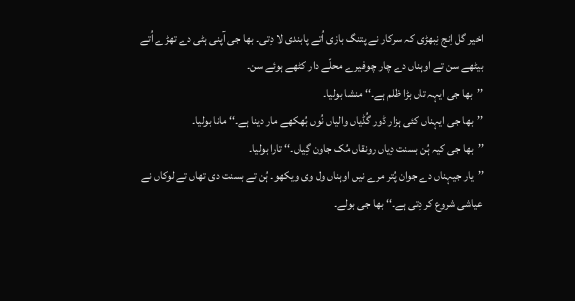اخیر گل اِنج نِبھڑی کہ سرکار نے پتنگ بازی اُتے پابندی لا دِتی۔ بھا جی آپنی ہٹی دے تھڑے اُتے بیٹھے سن تے اوہناں دے چار چوفیرے محلّے دار کٹھے ہوئے سن۔
’’بھا جی ایہہ تاں بڑا ظلم ہے۔‘‘ منشا بولیا۔
’’بھا جی ایہناں کئی ہزار ڈور گُڈیاں والیاں نُوں بُھکھے مار دینا ہے۔‘‘ مانا بولیا۔
’’بھا جی کیہ ہُن بسنت دِیاں رونقاں مُک جاون گِیاں۔‘‘ تارا بولیا۔
’’یار جیہناں دے جوان پُتر مرے نیں اوہناں ول وی ویکھو۔ ہُن تے بسنت دی تھاں تے لوکاں نے عیاشی شروع کر دِتی ہے۔‘‘ بھا جی بولے۔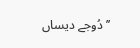’’دُوجے دیساں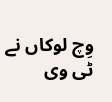وِچ لوکاں نے ٹی وی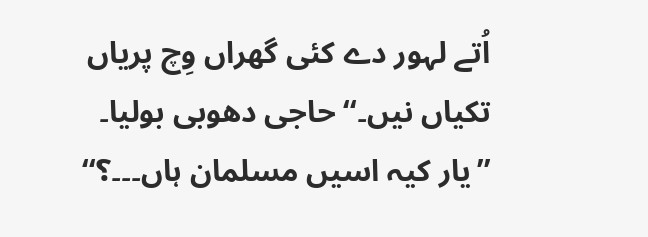اُتے لہور دے کئی گھراں وِچ پریاں تکیاں نیں۔‘‘ حاجی دھوبی بولیا۔
’’یار کیہ اسیں مسلمان ہاں۔۔۔؟‘‘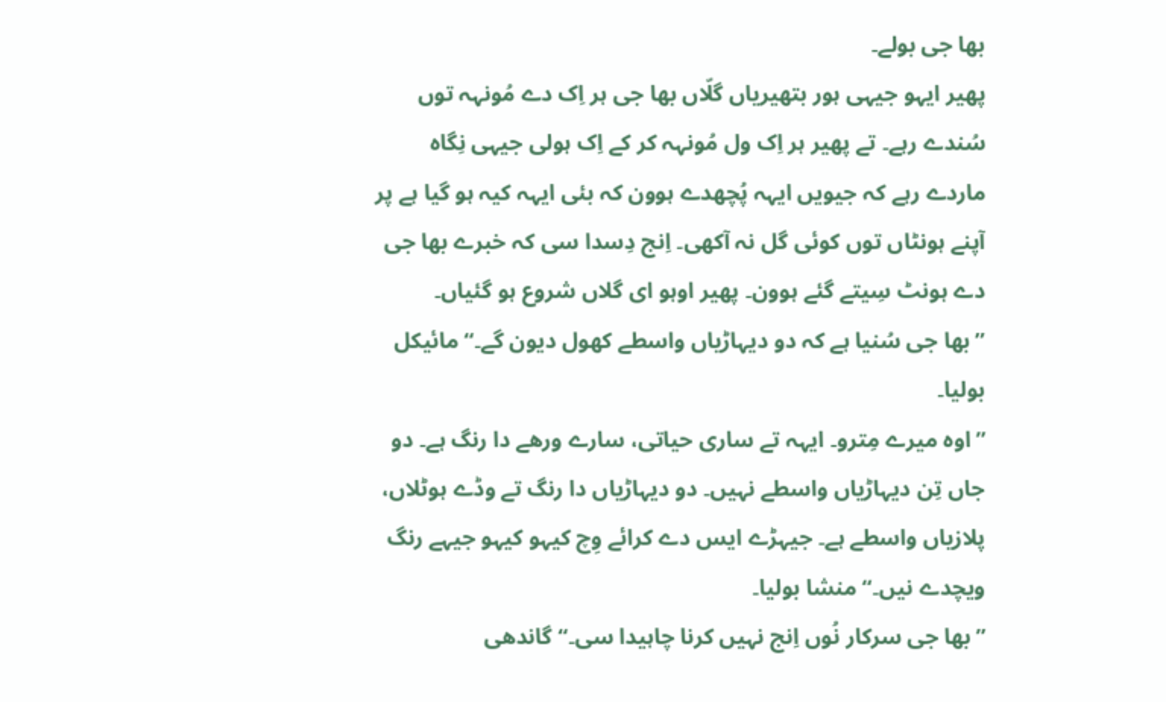بھا جی بولے۔
پھیر ایہو جیہی ہور بتھیریاں گلّاں بھا جی ہر اِک دے مُونہہ توں سُندے رہے۔ تے پھیر ہر اِک ول مُونہہ کر کے اِک ہولی جیہی نِگاہ ماردے رہے کہ جیویں ایہہ پُچھدے ہوون کہ بئی ایہہ کیہ ہو گیا ہے پر آپنے ہونٹاں توں کوئی گل نہ آکھی۔ اِنج دِسدا سی کہ خبرے بھا جی دے ہونٹ سِیتے گئے ہوون۔ پھیر اوہو ای گلاں شروع ہو گئیاں۔
’’بھا جی سُنیا ہے کہ دو دیہاڑیاں واسطے کھول دیون گے۔‘‘ مائیکل بولیا۔
’’اوہ میرے مِترو۔ ایہہ تے ساری حیاتی، سارے ورھے دا رنگ ہے۔ دو جاں تِن دیہاڑیاں واسطے نہیں۔ دو دیہاڑیاں دا رنگ تے وڈے ہوٹلاں، پلازیاں واسطے ہے۔ جیہڑے ایس دے کرائے وِچ کیہو کیہو جیہے رنگ ویچدے نیں۔‘‘ منشا بولیا۔
’’بھا جی سرکار نُوں اِنج نہیں کرنا چاہیدا سی۔‘‘ گاندھی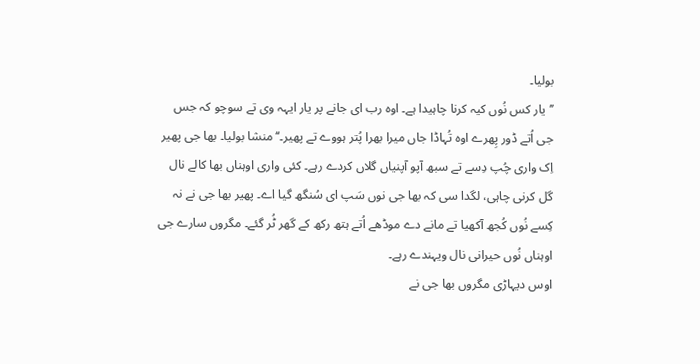بولیا۔
’’یار کس نُوں کیہ کرنا چاہیدا ہے۔ اوہ رب ای جانے پر یار ایہہ وی تے سوچو کہ جس جی اُتے ڈور پِھرے اوہ تُہاڈا جاں میرا بھرا پُتر ہووے تے پھیر۔‘‘ منشا بولیا۔ بھا جی پھیر اِک واری چُپ دِسے تے سبھ آپو آپنیاں گلاں کردے رہے۔ کئی واری اوہناں بھا کالے نال گل کرنی چاہی، لگدا سی کہ بھا جی نوں سَپ ای سُنگھ گیا اے۔ پھیر بھا جی نے نہ کِسے نُوں کُجھ آکھیا تے مانے دے موڈھے اُتے ہتھ رکھ کے گھر ٹُر گئے۔ مگروں سارے جی اوہناں نُوں حیرانی نال ویہندے رہے۔
اوس دیہاڑی مگروں بھا جی نے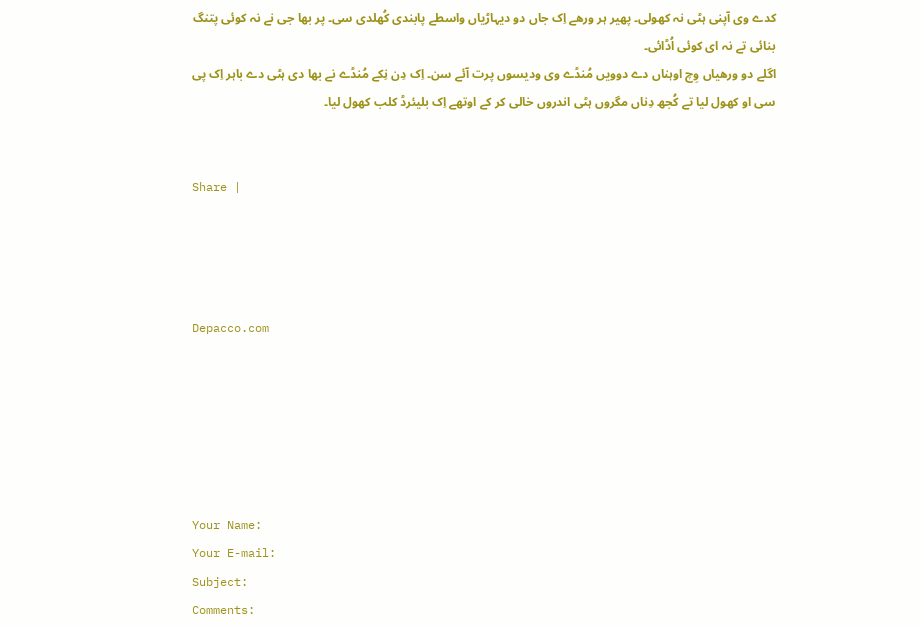کدے وی آپنی ہٹی نہ کھولی۔ پھیر ہر ورھے اِک جاں دو دیہاڑیاں واسطے پابندی کُھلدی سی۔ پر بھا جی نے نہ کوئی پتنگ بنائی تے نہ ای کوئی اُڈائی۔
اگلے دو ورھیاں وِچ اوہناں دے دوویں مُنڈے وی ودیسوں پرت آئے سن۔ اِک دِن نِکے مُنڈے نے بھا دی ہٹی دے باہر اِک پی سی او کھول لیا تے کُجھ دِناں مگروں ہٹی اندروں خالی کر کے اوتھے اِک بلیئرڈ کلب کھول لیا۔


Share |




Depacco.com






Your Name:
Your E-mail:
Subject:
Comments: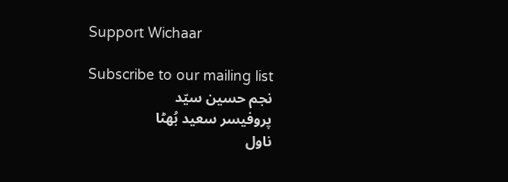Support Wichaar

Subscribe to our mailing list
نجم حسین سیّد
پروفیسر سعید بُھٹا
ناول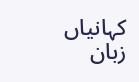کہانیاں
زبان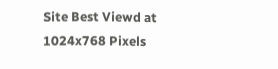Site Best Viewd at 1024x768 Pixels